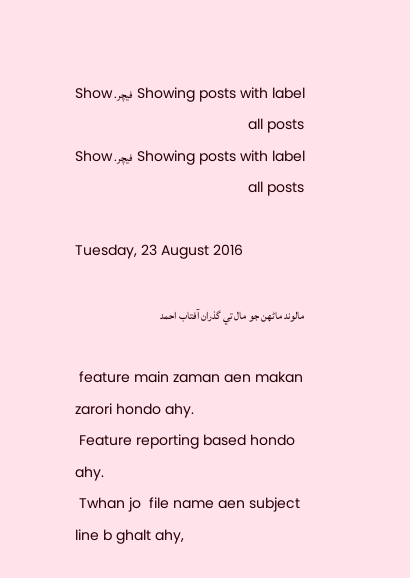Showing posts with label فیچر. Show all posts
Showing posts with label فیچر. Show all posts

Tuesday, 23 August 2016

مالوند ماڻهن جو مال تي گذران آفتاب احمد

 feature main zaman aen makan zarori hondo ahy.
 Feature reporting based hondo ahy.
 Twhan jo  file name aen subject line b ghalt ahy,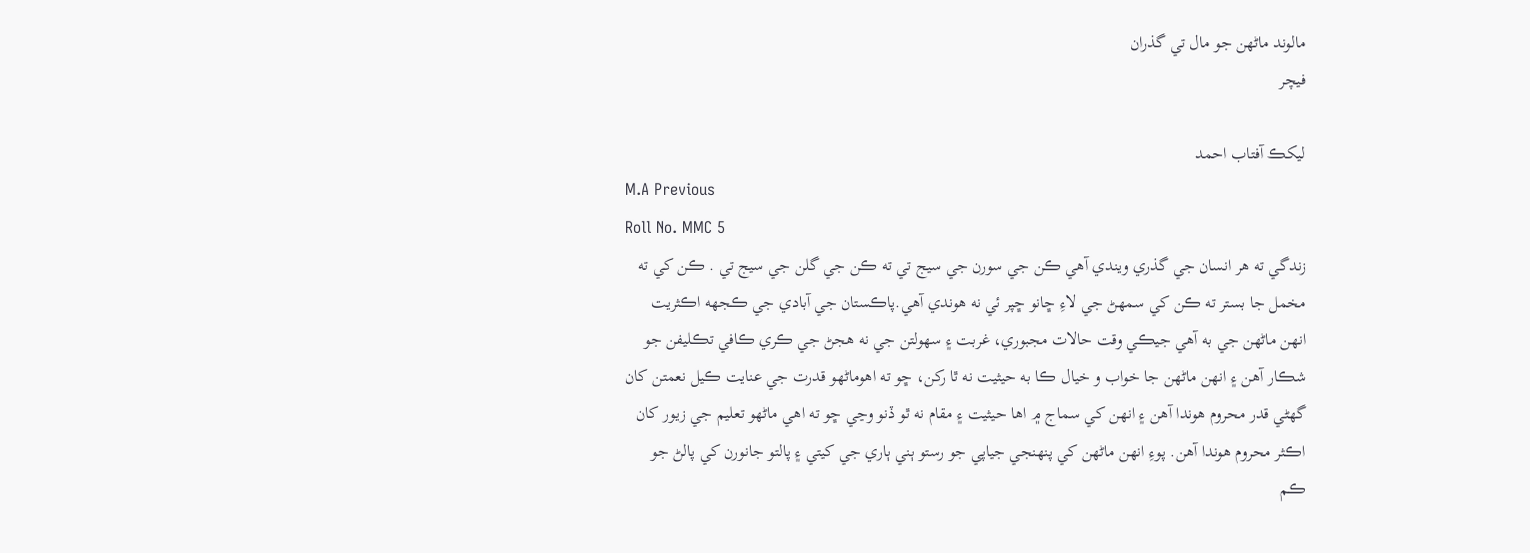مالوند ماڻهن جو مال تي گذران
فيچر

ليکڪ آفتاب احمد
M.A Previous
Roll No. MMC 5
زندگي ته هر انسان جي گذري ويندي آهي ڪن جي سورن جي سيج تي ته ڪن جي گلن جي سيج تي . ڪن کي ته مخمل جا بستر ته ڪن کي سمهڻ جي لاءِ ڇانو ڇپر ئي نه هوندي آهي.پاڪستان جي آبادي جي ڪجهه اڪثريت انهن ماڻهن جي به آهي جيڪي وقت حالات مجبوري، غربت ۽ سهولتن جي نه هجڻ جي ڪري ڪافي تڪليفن جو شڪار آهن ۽ انهن ماڻهن جا خواب و خيال ڪا به حيثيت نه ٿا رکن، ڇو ته اهوماڻهو قدرت جي عنايت ڪيل نعمتن کان گهڻي قدر محروم هوندا آهن ۽ انهن کي سماج ۾ اها حيثيت ۽ مقام نه ٿو ڏنو وڃي ڇو ته اهي ماڻهو تعليم جي زيور کان اڪثر محروم هوندا آهن. پوءِ انهن ماڻهن کي پنهنجي جياپي جو رستو ٻني ٻاري جي کيتي ۽ پالتو جانورن کي پالڻ جو ڪم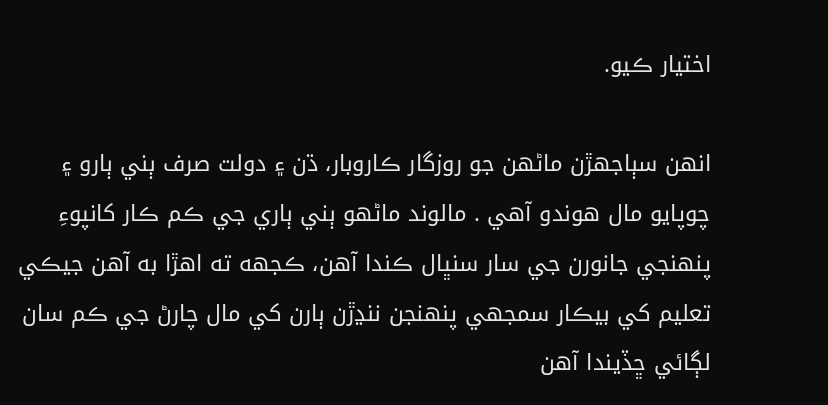اختيار ڪيو.

انهن سٻاجهڙن ماڻهن جو روزگار ڪاروبار، ڌن ۽ دولت صرف ٻني ٻارو ۽ چوپايو مال هوندو آهي . مالوند ماڻهو ٻني ٻاري جي ڪم ڪار کانپوءِ پنهنجي جانورن جي سار سنڀال ڪندا آهن، ڪجهه ته اهڙا به آهن جيڪي تعليم کي بيڪار سمجهي پنهنجن ننڍڙن ٻارن کي مال چارڻ جي ڪم سان لڳائي ڇڏيندا آهن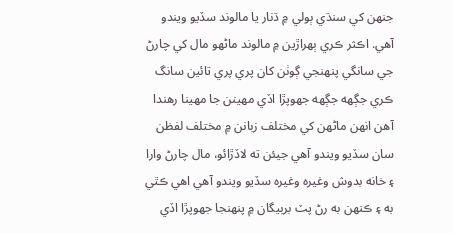جنهن کي سنڌي ٻولي ۾ ڌنار يا مالوند سڏيو ويندو آهي. اڪثر ڪري ٻهراڙين ۾ مالوند ماڻهو مال کي چارڻ جي سانگي پنهنجي ڳوٺن کان پري پري تائين سانگ ڪري جڳهه جڳهه جهوپڙا اڏي مهينن جا مهينا رهندا آهن انهن ماڻهن کي مختلف زبانن ۾ مختلف لفظن سان سڏيو ويندو آهي جيئن ته لاڏڙائو، مال چارڻ وارا ۽ خانه بدوش وغيره وغيره سڏيو ويندو آهي اهي ڪٿي به ۽ ڪنهن به رڻ پٽ بربيگان ۾ پنهنجا جهوپڙا اڏي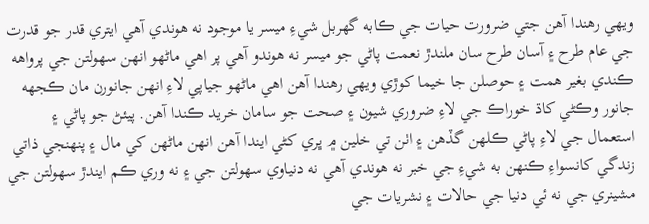ويهي رهندا آهن جتي ضرورت حيات جي ڪابه گهربل شيءِ ميسر يا موجود نه هوندي آهي ايتري قدر جو قدرت جي عام طرح ۽ آسان طرح سان ملندڙ نعمت پاڻي جو ميسر نه هوندو آهي پر اهي ماڻهو انهن سهولتن جي پرواهه ڪندي بغير همت ۽ حوصلن جا خيما کوڙي ويهي رهندا آهن اهي ماڻهو جياپي لاءِ انهن جانورن مان ڪجهه جانور وڪڻي کاڌ خوراڪ جي لاءِ ضروري شيون ۽ صحت جو سامان خريد ڪندا آهن. پيئڻ جو پاڻي ۽ استعمال جي لاءِ پاڻي ڪلهن گڏهن ۽ اٺن تي خلين ۾ ڀري کڻي ايندا آهن انهن ماڻهن کي مال ۽ پنهنجي ذاتي زندگي کانسواءِ ڪنهن به شيءِ جي خبر نه هوندي آهي نه دنياوي سهولتن جي ۽ نه وري ڪم ايندڙ سهولتن جي مشينري جي نه ئي دنيا جي حالات ۽ نشريات جي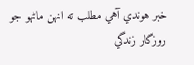خبر هوندي آهي مطلب ته انهن ماڻهو جو روزگار زندگي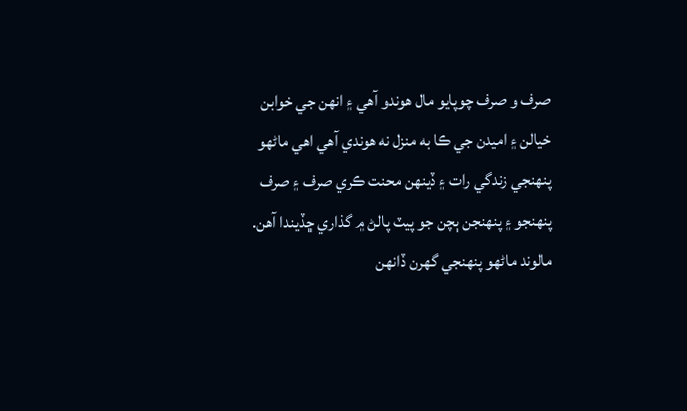صرف و صرف چوپايو مال هوندو آهي ۽ انهن جي خوابن خيالن ۽ اميدن جي ڪا به منزل نه هوندي آهي اهي ماڻهو پنهنجي زندگي رات ۽ ڏينهن محنت ڪري صرف ۽ صرف پنهنجو ۽ پنهنجن ٻچن جو پيٽ پالڻ ۾ گذاري ڇڏيندا آهن. مالوند ماڻهو پنهنجي گهرن ڏانهن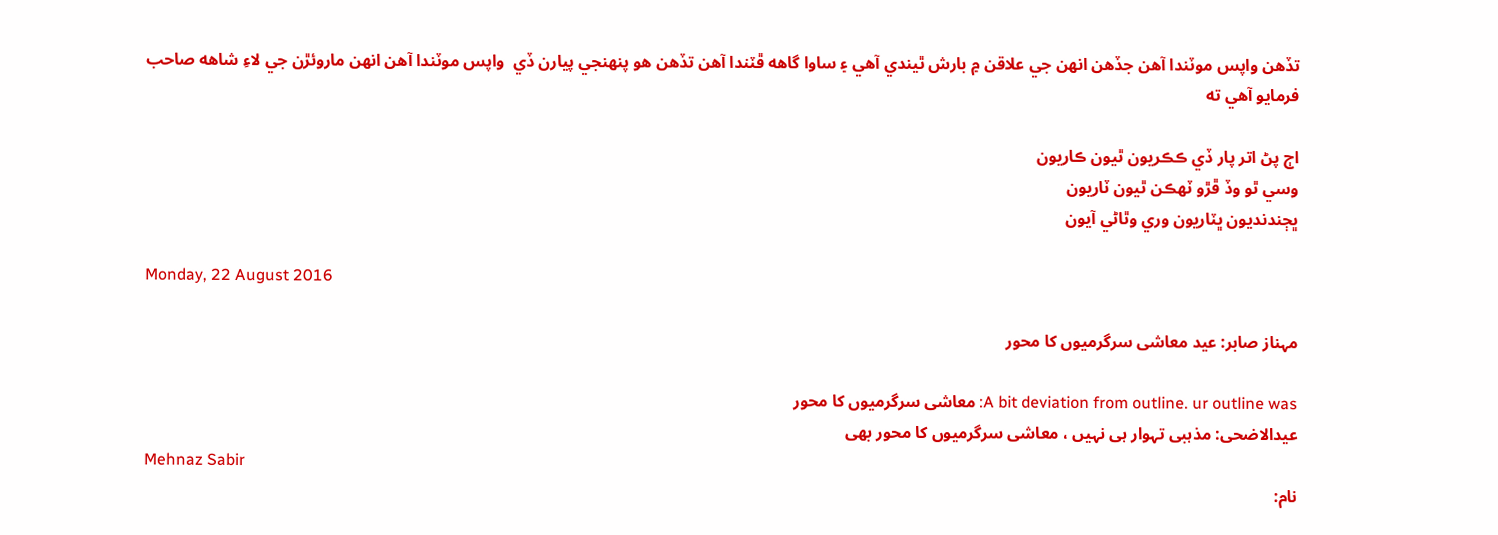تڏهن واپس موٽندا آهن جڏهن انهن جي علاقن ۾ بارش ٿيندي آهي ۽ ساوا گاهه ڦٽندا آهن تڏهن هو پنهنجي پيارن ڏي  واپس موٽندا آهن انهن ماروئڙن جي لاءِ شاهه صاحب فرمايو آهي ته

اڄ پڻ اتر پار ڏي ڪڪريون ٿيون ڪاريون
وسي ٿو وڏ ڦڙو ٽهڪن ٿيون ٽاريون
ڀڄندنديون ڀٽاريون وري وٿاڻي آيون

Monday, 22 August 2016

مہناز صابر: عید معاشی سرگرمیوں کا محور

A bit deviation from outline. ur outline was: معاشی سرگرمیوں کا محور
عیدالاضحی: مذہبی تہوار ہی نہیں ، معاشی سرگرمیوں کا محور بھی
Mehnaz Sabir
نام: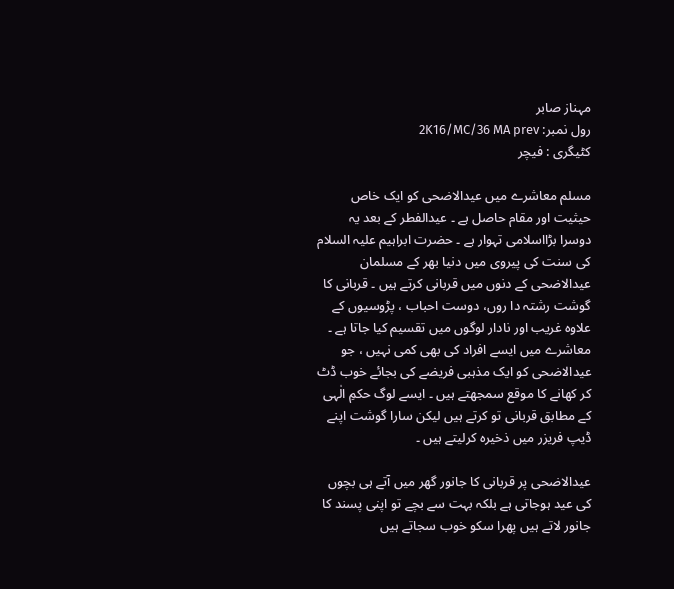مہناز صابر
رول نمبر: 2K16/MC/36 MA prev
کٹیگری : فیچر

مسلم معاشرے میں عیدالاضحی کو ایک خاص حیثیت اور مقام حاصل ہے ۔ عیدالفطر کے بعد یہ دوسرا بڑااسلامی تہوار ہے ۔ حضرت ابراہیم علیہ السلام کی سنت کی پیروی میں دنیا بھر کے مسلمان عیدالاضحی کے دنوں میں قربانی کرتے ہیں ۔ قربانی کا گوشت رشتہ دا روں، دوست احباب ، پڑوسیوں کے علاوہ غریب اور نادار لوگوں میں تقسیم کیا جاتا ہے ۔ معاشرے میں ایسے افراد کی بھی کمی نہیں ، جو عیدالاضحی کو ایک مذہبی فریضے کی بجائے خوب ڈٹ کر کھانے کا موقع سمجھتے ہیں ۔ ایسے لوگ حکمِ الٰہی کے مطابق قربانی تو کرتے ہیں لیکن سارا گوشت اپنے ڈیپ فریزر میں ذخیرہ کرلیتے ہیں ۔

عیدالاضحی پر قربانی کا جانور گھر میں آتے ہی بچوں کی عید ہوجاتی ہے بلکہ بہت سے بچے تو اپنی پسند کا جانور لاتے ہیں پھرا سکو خوب سجاتے ہیں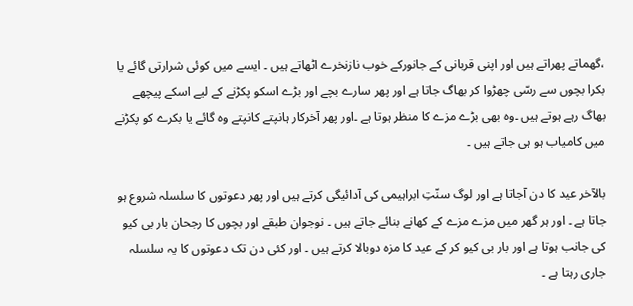،گھماتے پھراتے ہیں اور اپنی قربانی کے جانورکے خوب نازنخرے اٹھاتے ہیں ۔ ایسے میں کوئی شرارتی گائے یا بکرا بچوں سے رسّی چھڑوا کر بھاگ جاتا ہے اور پھر سارے بچے اور بڑے اسکو پکڑنے کے لیے اسکے پیچھے بھاگ رہے ہوتے ہیں ۔وہ بھی بڑے مزے کا منظر ہوتا ہے ۔اور پھر آخرکار ہانپتے کانپتے وہ گائے یا بکرے کو پکڑنے میں کامیاب ہو ہی جاتے ہیں ۔

بالآخر عید کا دن آجاتا ہے اور لوگ سنّتِ ابراہیمی کی آدائیگی کرتے ہیں اور پھر دعوتوں کا سلسلہ شروع ہو جاتا ہے ۔ اور ہر گھر میں مزے مزے کے کھانے بنائے جاتے ہیں ۔ نوجوان طبقے اور بچوں کا رجحان بار بی کیو کی جانب ہوتا ہے اور بار بی کیو کر کے عید کا مزہ دوبالا کرتے ہیں ۔ اور کئی دن تک دعوتوں کا یہ سلسلہ جاری رہتا ہے ۔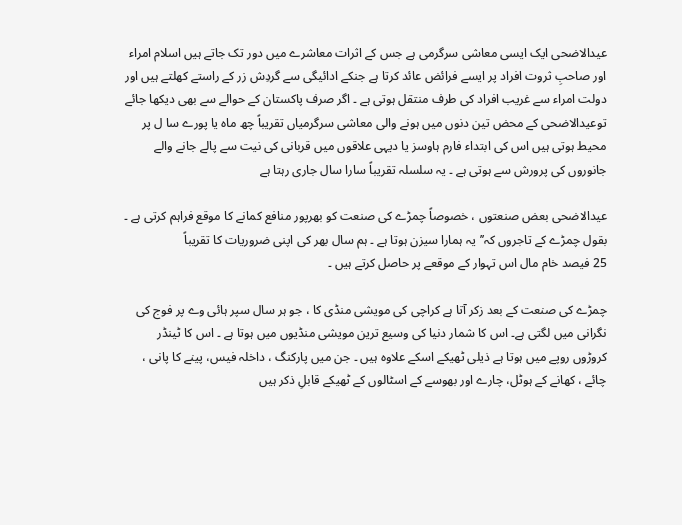عیدالاضحی ایک ایسی معاشی سرگرمی ہے جس کے اثرات معاشرے میں دور تک جاتے ہیں اسلام امراء اور صاحبِ ثروت افراد پر ایسے فرائض عائد کرتا ہے جنکے ادائیگی سے گردِش زر کے راستے کھلتے ہیں اور دولت امراء سے غریب افراد کی طرف منتقل ہوتی ہے ۔ اگر صرف پاکستان کے حوالے سے بھی دیکھا جائے توعیدالاضحی کے محض تین دنوں میں ہونے والی معاشی سرگرمیاں تقریباً چھ ماہ یا پورے سا ل پر محیط ہوتی ہیں اس کی ابتداء فارم ہاوسز یا دیہی علاقوں میں قربانی کی نیت سے پالے جانے والے جانوروں کی پرورش سے ہوتی ہے ۔ یہ سلسلہ تقریباً سارا سال جاری رہتا ہے

عیدالاضحی بعض صنعتوں ، خصوصاً چمڑے کی صنعت کو بھرپور منافع کمانے کا موقع فراہم کرتی ہے ۔ بقول چمڑے کے تاجروں کہ’’یہ ہمارا سیزن ہوتا ہے ۔ ہم سال بھر کی اپنی ضروریات کا تقریباً
25 فیصد خام مال اس تہوار کے موقعے پر حاصل کرتے ہیں ۔

چمڑے کی صنعت کے بعد زکر آتا ہے کراچی کی مویشی منڈی کا ، جو ہر سال سپر ہائی وے پر فوج کی نگرانی میں لگتی ہے۔ اس کا شمار دنیا کی وسیع ترین مویشی منڈیوں میں ہوتا ہے ۔ اس کا ٹینڈر کروڑوں روپے میں ہوتا ہے ذیلی ٹھیکے اسکے علاوہ ہیں ۔ جن میں پارکنگ ، داخلہ فیس، پینے کا پانی ، چائے ، کھانے کے ہوٹل، چارے اور بھوسے کے اسٹالوں کے ٹھیکے قابلِ ذکر ہیں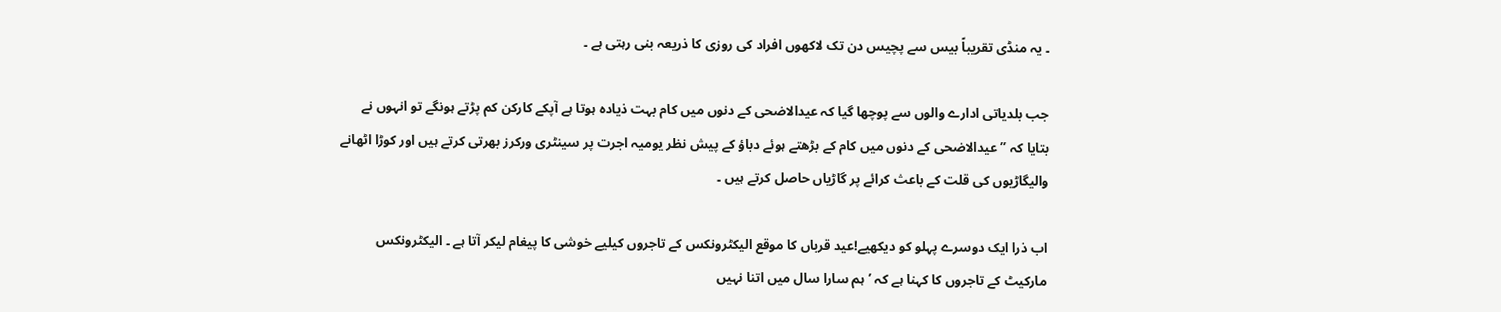۔ یہ منڈی تقریباً بیس سے پچیس دن تک لاکھوں افراد کی روزی کا ذریعہ بنی رہتی ہے ۔

جب بلدیاتی ادارے والوں سے پوچھا گیا کہ عیدالاضحی کے دنوں میں کام بہت ذیادہ ہوتا ہے آپکے کارکن کم پڑتے ہونگے تو انہوں نے بتایا کہ ’’ عیدالاضحی کے دنوں میں کام کے بڑھتے ہوئے دباؤ کے پیش نظر یومیہ اجرت پر سینٹری ورکرز بھرتی کرتے ہیں اور کوڑا اٹھانے والیگاڑیوں کی قلت کے باعث کرائے پر گاڑیاں حاصل کرتے ہیں ۔

اب ذرا ایک دوسرے پہلو کو دیکھیے!عید قرباں کا موقع الیکٹرونکس کے تاجروں کیلیے خوشی کا پیغام لیکر آتا ہے ۔ الیکٹرونکس مارکیٹ کے تاجروں کا کہنا ہے کہ ’ہم سارا سال میں اتنا نہیں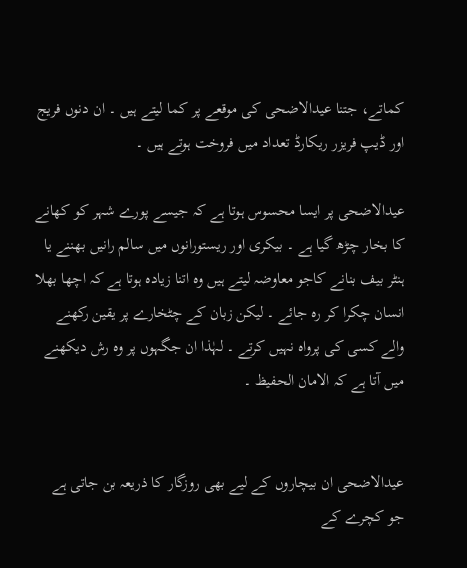کماتے، جتنا عیدالاضحی کی موقعے پر کما لیتے ہیں ۔ ان دنوں فریج اور ڈیپ فریزر ریکارڈ تعداد میں فروخت ہوتے ہیں ۔

عیدالاضحی پر ایسا محسوس ہوتا ہے کہ جیسے پورے شہر کو کھانے کا بخار چڑھ گیا ہے ۔ بیکری اور ریستورانوں میں سالم رانیں بھننے یا ہنٹر بیف بنانے کاجو معاوضہ لیتے ہیں وہ اتنا زیادہ ہوتا ہے کہ اچھا بھلا انسان چکرا کر رہ جائے ۔ لیکن زبان کے چٹخارے پر یقین رکھنے والے کسی کی پرواہ نہیں کرتے ۔ لہٰذا ان جگہوں پر وہ رش دیکھنے میں آتا ہے کہ الامان الحفیظ ۔


عیدالاضحی ان بیچاروں کے لیے بھی روزگار کا ذریعہ بن جاتی ہے جو کچرے کے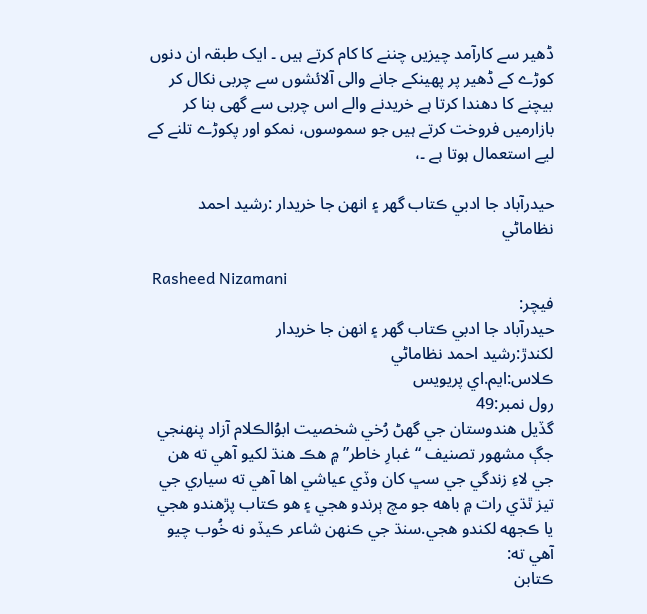ڈھیر سے کارآمد چیزیں چننے کا کام کرتے ہیں ۔ ایک طبقہ ان دنوں کوڑے کے ڈھیر پر پھینکے جانے والی آلائشوں سے چربی نکال کر بیچنے کا دھندا کرتا ہے خریدنے والے اس چربی سے گھی بنا کر بازارمیں فروخت کرتے ہیں جو سموسوں، نمکو اور پکوڑے تلنے کے لیے استعمال ہوتا ہے ۔،

حيدرآباد جا ادبي ڪتاب گھر ۽ انهن جا خريدار :رشيد احمد نظاماڻي

 Rasheed Nizamani
فيچر:
حيدرآباد جا ادبي ڪتاب گھر ۽ انهن جا خريدار
لکندڙ:رشيد احمد نظاماڻي
ڪلاس:ايم.اي پريويس
رول نمبر:49
گڏيل هندوستان جي گھڻ رُخي شخصيت ابوُالڪلام آزاد پنهنجي جڳ مشهور تصنيف “غبارِ خاطر” ۾ هڪ هنڌ لکيو آهي ته هن جي لاءِ زندگي جي سڀ کان وڏي عياشي اها آهي ته سياري جي تيز ٿڌي رات ۾ باهه جو مچ ٻرندو هجي ۽ هو ڪتاب پڙهندو هجي يا ڪجهه لکندو هجي.سنڌ جي ڪنهن شاعر ڪيڏو نه خُوب چيو آهي ته:
ڪتابن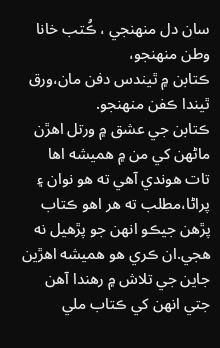سان دل منهنجي ، ڪُتب خانا وطن منهنجو،
ڪتابن ۾ ٿيندس دفن مان،ورق ٿيندا ڪفن منهنجو.
ڪتابن جي عشق ۾ ورتل اهڙن ماڻهن کي من ۾ هميشه اها تات هوندي آهي ته هو نوان ۽ پراڻا،مطلب ته هر اهو ڪتاب پڙهن جيڪو انهن جو پڙهيل نه هجي.ان ڪري هو هميشه اهڙين جاين جي تلاش ۾ رهندا آهن جتي انهن کي ڪتاب ملي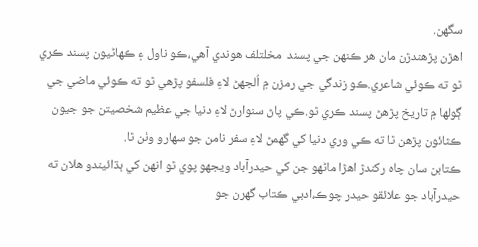سگھن.
اهڙن پڙهندڙن مان هر ڪنهن جي پسند  مخلتلف هوندي آهي،ڪو ناول ۽ ڪهاڻيون پسند ڪري ٿو ته ڪوئي شاعري.ڪو زندگي جي رمزن ۾ اُلجهڻ لاءِ فلسفو پڙهي ٿو ته ڪوئي ماضي جي ڳولها ۾ تاريخ پڙهڻ پسند ڪري ٿو.ڪي پاڻ سنوارڻ لاءِ دنيا جي عظيم شخصيتن جو جيون ڪٿائون پڙهن ٿا ته ڪي وري دنيا کي گھمڻ لاءِ سفر نامن جو سهارو وٺن ٿا.
ڪتابن سان چاه رکندڙ اهڙا ماڻهو جن کي حيدرآباد ويجهو پوي ٿو انهن کي ٻڌائيندو هلان ته حيدرآباد جو علائقو حيدر چوڪ،ادبي ڪتاب گھرن جو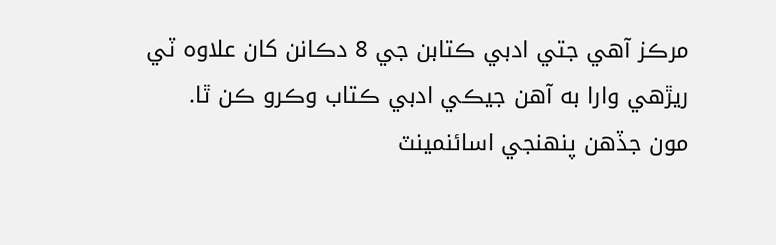مرڪز آهي جتي ادبي ڪتابن جي 8 دڪانن کان علاوه ٽي ريڙهي وارا به آهن جيڪي ادبي ڪتاب وڪرو ڪن ٿا.
مون جڏهن پنهنجي اسائنمينٽ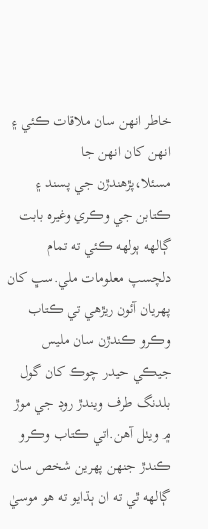خاطر انهن سان ملاقات ڪئي ۽ انهن کان انهن جا مسئلا،پڙهندڙن جي پسند ۽ ڪتابن جي وڪري وغيره بابت ڳالهه ٻولهه ڪئي ته تمام دلچسپ معلومات ملي.سڀ کان پهريان آئون ريڙهي تي ڪتاب وڪرو ڪندڙن سان مليس جيڪي حيدر چوڪ کان گول بلدنگ طرف ويندڙ روڊ جي موڙ ۾ ويٺل آهن.اتي ڪتاب وڪرو ڪندڙ جنهن پهرين شخص سان ڳالهه ٿي ته ان ٻڌايو ته هو موسيٰ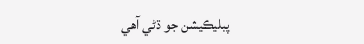پبليڪيشن جو ڌڻي آهي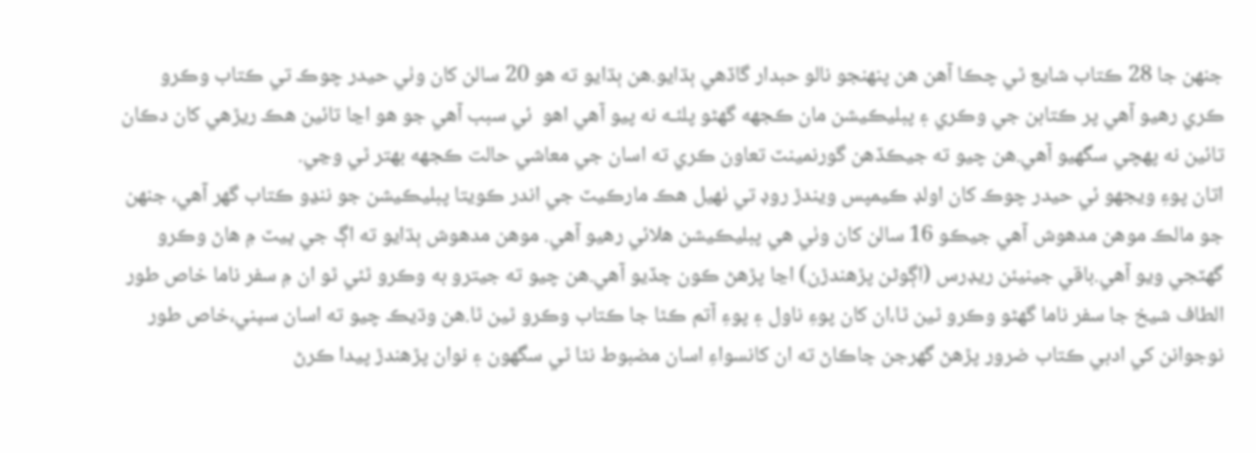جنهن جا 28 ڪتاب شايع ٿي چڪا آهن هن پنهنجو نالو حبدار گاڏهي ٻڌايو.هن ٻڌايو ته هو 20 سالن کان وٺي حيدر چوڪ تي ڪتاب وڪرو ڪري رهيو آهي پر ڪتابن جي وڪري ۽ پبليڪيشن مان ڪجهه گھڻو پلئـه نه پيو آهي اهو  ئي سبب آهي جو هو اڃا تائين هڪ ريڙهي کان دڪان تائين نه پهچي سگھيو آهي.هن چيو ته جيڪڏهن گورنمينٽ تعاون ڪري ته اسان جي معاشي حالت ڪجهه بهتر ٿي وڃي.
اتان پوءِ ويجهو ئي حيدر چوڪ کان اولڊ ڪيمپس ويندڙ روڊ تي ٺهيل هڪ مارڪيٽ جي اندر ڪويتا پبليڪيشن جو ننڍو ڪتاب گھر آهي، جنهن جو مالڪ موهن مدهوش آهي جيڪو 16 سالن کان وٺي هي پبليڪيشن هلائي رهيو آهي. موهن مدهوش ٻڌايو ته اڳ جي ڀيٽ ۾ هاڻ وڪرو گھٽجي ويو آهي.باقي جينيئن ريڊرس (اڳوڻن پڙهندڙن) اڃا پڙهڻ ڪون ڇڏيو آهي.هن چيو ته جيترو به وڪرو ٿئي ٿو ان ۾ سفر ناما خاص طور الطاف شيخ جا سفر ناما گھڻو وڪرو ٿين ٿا،ان کان پوءِ ناول ۽ پوءِ آتم ڪٿا جا ڪتاب وڪرو ٿين ٿا.هن وڌيڪ چيو ته اسان سڀني،خاص طور نوجوانن کي ادبي ڪتاب ضرور پڙهڻ گھرجن ڇاڪاڻ ته ان کانسواءِ اسان مضبوط نٿا ٿي سگھون ۽ نوان پڙهندڙ پيدا ڪرڻ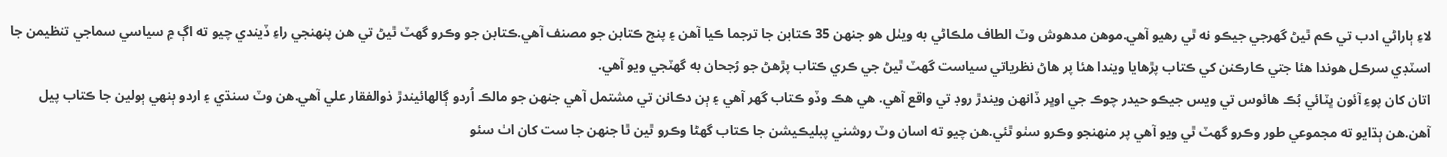لاءِ ٻاراڻي ادب تي ڪم ٿيڻ گھرجي جيڪو نه ٿي رهيو آهي.موهن مدهوش وٽ الطاف ملڪاڻي به ويٺل هو جنهن 35 ڪتابن جا ترجما ڪيا آهن ۽ پنج ڪتابن جو مصنف آهي.ڪتابن جو وڪرو گھٽ ٿيڻ تي هن پنهنجي راءِ ڏيندي چيو ته اڳ ۾ سياسي سماجي تنظيمن جا اسٽڊي سرڪل هوندا هئا جتي ڪارڪنن کي ڪتاب پڙهايا ويندا هئا پر هاڻ نظرياتي سياست گھٽ ٿيڻ جي ڪري ڪتاب پڙهڻ جو رُجحان به گھٽجي ويو آهي.
اتان کان پوءِ آئون ڀٽائي بُڪ هائوس تي ويس جيڪو حيدر چوڪ جي اوڀر ڏانهن ويندڙ روڊ تي واقع آهي. هي هڪ وڏو ڪتاب گھر آهي ۽ ٻن دڪانن تي مشتمل آهي جنهن جو مالڪ اُردو ڳالهائيندڙ ذوالفقار علي آهي.هن وٽ سنڌي ۽ اردو ٻنهي ٻولين جا ڪتاب پيل آهن.هن ٻڌايو ته مجموعي طور وڪرو گھٽ ٿي ويو آهي پر منهنجو وڪرو سٺو ٿئي.هن چيو ته اسان وٽ روشني پبليڪيشن جا ڪتاب گھڻا وڪرو ٿين ٿا جنهن جا ست کان اٺ سئو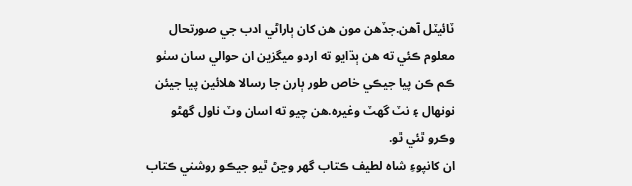ٽائيٽل آهن.جڏهن مون هن کان ٻاراڻي ادب جي صورتحال معلوم ڪئي ته هن ٻڌايو ته اردو ميگزين ان حوالي سان سٺو ڪم ڪن پيا جيڪي خاص طور ٻارن جا رسالا هلائين پيا جيئن نونهال ۽ نٽ گھٽ وغيره.هن چيو ته اسان وٽ ناول گھڻو وڪرو ٿئي ٿو.
ان کانپوءِ شاه لطيف ڪتاب گھر وڃڻ ٿيو جيڪو روشني ڪتاب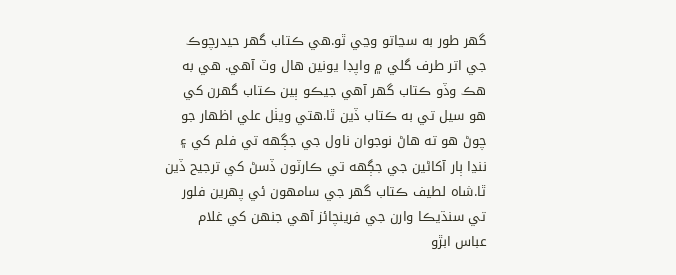گھر طور به سڃاتو وڃي ٿو.هي ڪتاب گھر حيدرچوڪ جي اتر طرف گلي ۾ واپڊا يونين هال وٽ آهي. هي به هڪ وڏو ڪتاب گھر آهي جيڪو ٻين ڪتاب گھرن کي هو سيل تي به ڪتاب ڏين ٿا.هتي ويٺل علي اظهار جو چوڻ هو ته هاڻ نوجوان ناول جي جڳهه تي فلم کي ۽ ننڍا ٻار آکاڻين جي جڳهه تي ڪارٽون ڏسڻ کي ترجيح ڏين ٿا.شاه لطيف ڪتاب گھر جي سامهون ئي پهرين فلور تي سنڌيڪا وارن جي فرينچائز آهي جنهن کي غلام عباس ابڙو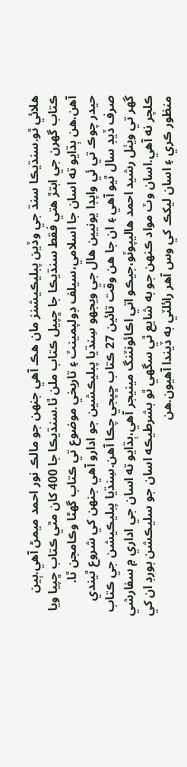هلائي ٿو.سنڌيڪا سنڌ جي وڏين پبليڪيشنز مان هڪ آهي جنهن جو مالڪ نور احمد ميمڻ آهي.ٻين ڪتاب گھرن جي ابتڙ هتي فقط سنڌيڪا جا ڇپيل ڪتاب ملن ٿا.سنڌيڪا جا 400 کان مٿي ڪتاب ڇپيا ويا آهن.هن ٻڌايو ته اسان جا اسلامي،سيلف ڊولپمينٽ ۽ تاريخي موضوع تي ڪتاب گھڻا وڪامجن ٿا.
حيدر چوڪ تي ئي واپڊا يونيين هال جي ويجهو سِنڌيا پبليڪشين جو ادارو آهي جنهن کي شروع ٿيندي صرف ڏيڊ سال ٿيو آهي ۽ ان جا هن وقت تائين 27 ڪتاب ڇپجي چڪا آهن.سِنڌيا پبليڪيشن جي ڪتاب گھر تي ويٺل رشيد احمد هاليپوٽو،جيڪو اتي اڪائونٽنگ مينيجر آهي،ٻڌايو ته اسان جي اداري ۾ سفارشي ڪلچر نه آهي.اسان وٽ مواد ڪنهن جو به شايع ٿي سگھي ٿو بشرطيڪه اسان جو سليڪشن بورڊ ان کي منظور ڪري ۽ اسان ليکڪ کي وس آهر رائلٽي به ڏيندا آهيون.هن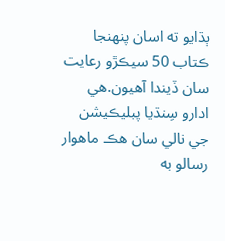ٻڌايو ته اسان پنهنجا ڪتاب 50 سيڪڙو رعايت سان ڏيندا آهيون.هي ادارو سِنڌيا پبليڪيشن جي نالي سان هڪ ماهوار رسالو به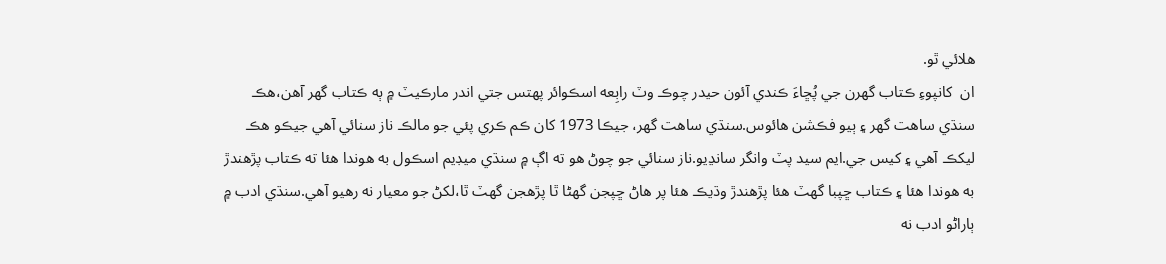هلائي ٿو.
ان  کانپوءِ ڪتاب گھرن جي پُڇاءَ ڪندي آئون حيدر چوڪ وٽ رابِعه اسڪوائر پهتس جتي اندر مارڪيٽ ۾ ٻه ڪتاب گھر آهن،هڪ سنڌي ساهت گھر ۽ ٻيو فڪشن هائوس.سنڌي ساهت گهر، جيڪا 1973 کان ڪم ڪري پئي جو مالڪ ناز سنائي آهي جيڪو هڪ ليکڪ آهي ۽ کيس جي.ايم سيد پٽ وانگر سانڍيو.ناز سنائي جو چوڻ هو ته اڳ ۾ سنڌي ميڊيم اسڪول به هوندا هئا ته ڪتاب پڙهندڙ به هوندا هئا ۽ ڪتاب ڇپبا گھٽ هئا پڙهندڙ وڌيڪ هئا پر هاڻ ڇپجن گھڻا ٿا پڙهجن گھٽ ٿا،لکڻ جو معيار نه رهيو آهي.سنڌي ادب ۾ ٻاراڻو ادب نه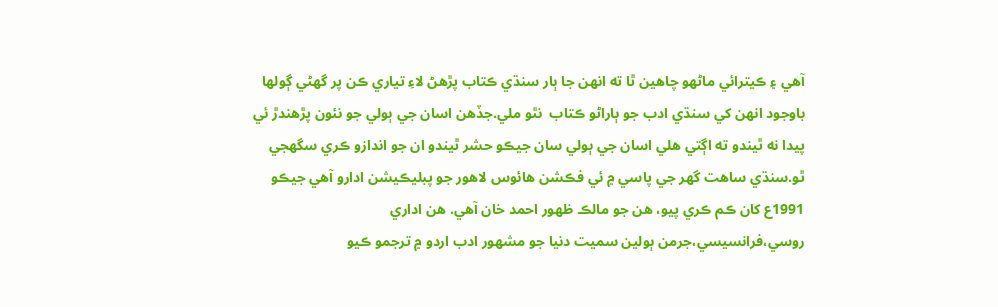آهي ۽ ڪيترائي ماڻهو چاهين ٿا ته انهن جا ٻار سنڌي ڪتاب پڙهڻ لاءِ تياري ڪن پر گھڻي ڳولها باوجود انهن کي سنڌي ادب جو ٻاراڻو ڪتاب  نٿو ملي.جڏهن اسان جي ٻولي جو نئون پڙهندڙ ئي پيدا نه ٿيندو ته اڳتي هلي اسان جي ٻولي سان جيڪو حشر ٿيندو ان جو اندازو ڪري سگھجي ٿو.سنڌي ساهت گھر جي پاسي ۾ ئي فڪشن هائوس لاهور جو پبليڪيشن ادارو آهي جيڪو 1991ع کان ڪم ڪري پيو، هن جو مالڪ ظهور احمد خان آهي. هن اداري روسي،فرانسيسي،جرمن ٻولين سميت دنيا جو مشهور ادب اردو ۾ ترجمو ڪيو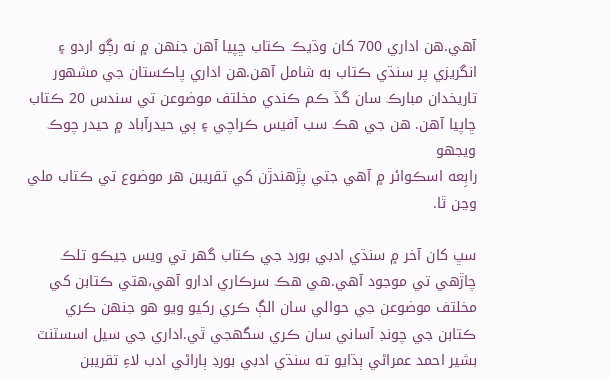آهي.هن اداري 700 کان وڌيڪ ڪتاب ڇپيا آهن جنهن ۾ نه رڳو اردو ۽ انگريزي پر سنڌي ڪتاب به شامل آهن.هن اداري پاڪستان جي مشهور تاريخدان مبارڪ سان گڏ ڪم ڪندي مخلتف موضوعن تي سندس 20 ڪتاب ڇاپيا آهن. هن جي هڪ سب آفيس ڪراچي ۽ ٻي حيدرآباد ۾ حيدر چوڪ ويجهو
رابِعه اسڪوائر ۾ آهي جتي پڙهندڙن کي تقريبن هر موضوع تي ڪتاب ملي وڃن ٿا.

سڀ کان آخر ۾ سنڌي ادبي بورڊ جي ڪتاب گھر تي ويس جيڪو تلڪ چاڙهي تي موجود آهي.هي هڪ سرڪاري ادارو آهي،هتي ڪتابن کي مخلتف موضوعن جي حوالي سان الڳ ڪري رکيو ويو هو جنهن ڪري ڪتابن جي چونڊ آساني سان ڪري سگھجي ٿي.اداري جي سيل اسسٽنٽ بشير احمد عمراڻي ٻڌايو ته سنڌي ادبي بورڊ ٻاراڻي ادب لاءِ تقريبن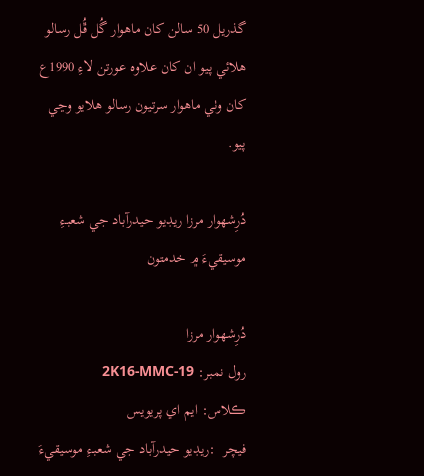گذريل 50 سالن کان ماهوار گُل ڦُل رسالو هلائي پيو ان کان علاوه عورتن لاءِ 1990ع کان وٺي ماهوار سرتيون رسالو هلايو وڃي پيو.

دُرِشهوار مرزا ريڊيو حيدرآباد جي شعبـءِ موسيقيءَ ۾ خدمتون

دُرِشهوار مرزا
رول نمبر: 2K16-MMC-19
ڪلاس: ايم اي پريويس
فيچر  :ريڊيو حيدرآباد جي شعبـءِ موسيقيءَ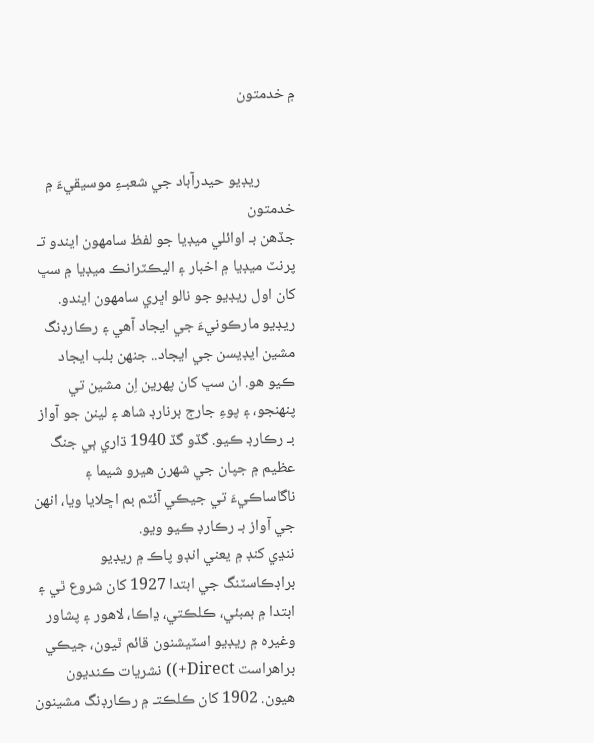۾ خدمتون


          ريڊيو حيدرآباد جي شعبـءِ موسيقيءَ ۾ خدمتون
جڏهن بـ اوائلي ميڊيا جو لفظ سامهون ايندو تـ پرنٽ ميڊيا ۾ اخبار ۽ اليڪٽرانڪ ميڊيا ۾ سڀ کان اول ريڊيو جو نالو اڀري سامهون ايندو. ريڊيو مارڪونيءَ جي ايجاد آهي ۽ رڪارڊنگ مشين ايڊيسن جي ايجاد.. جنهن بلب ايجاد ڪيو هو. ان سڀ کان پهرين اِن مشين تي پنهنجو، ۽ پوءِ جارج برنارڊ شاھ ۽ لينن جو آواز بـ رڪارڊ ڪيو. گڏو گڏ 1940 ڌاري ٻي جنگ عظيم ۾ جپان جي شهرن هيرو شيما ۽ ناگاساڪيءَ تي جيڪي آئٽم بم اڇلايا ويا، انهن جي آواز بـ رڪارڊ ڪيو ويو.
ننڍي کنڊ ۾ يعني انڊو پاڪ ۾ ريڊيو براڊڪاسٽنگ جي ابتدا 1927 کان شروع ٿي ۽ ابتدا ۾ بمبئي، ڪلڪتي، ڍاڪا، لاهور ۽ پشاور وغيره ۾ ريڊيو اسٽيشنون قائم ٿيون، جيڪي براھراست Direct+)) نشريات ڪنديون هيون. 1902 کان ڪلڪتـ ۾ رڪارڊنگ مشينون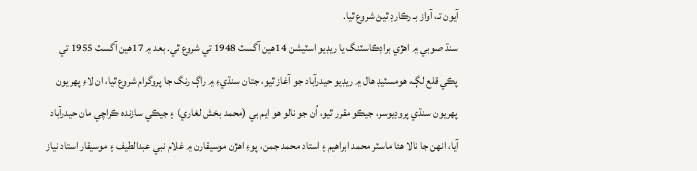آيون تـ، آواز بـ رڪارڊ ٿيڻ شروع ٿيا.
سنڌ صوبي ۾ اهڙي براڊڪاسٽنگ يا ريڊيو اسٽيشن 14هين آگسٽ 1948 تي شروع ٿي. بعد ۾ 17هين آگسٽ 1955 تي پڪي قلع لڳ، هومسٽيڊ هال ۾ ريڊيو حيدرآباد جو آغاز ٿيو، جتان سنڌيءِ ۾ راڳ رنگ جا پروگرام شروع ٿيا، ان لاءِ پهريون پهريون سنڌي پروڊيوسر، جيڪو مقرر ٿيو، اُن جو نالو هو ايم بي (محمد بخش لغاري) ۽ جيڪي سازنده ڪراچي مان حيدرآباد آيا، انهن جا نالا هئا ماسٽر محمد ابراهيم ۽ استاد محمد جمن، پوءِ اهڙن موسيقارن ۾ غلام نبي عبدالطيف ۽ موسيقار استاد نياز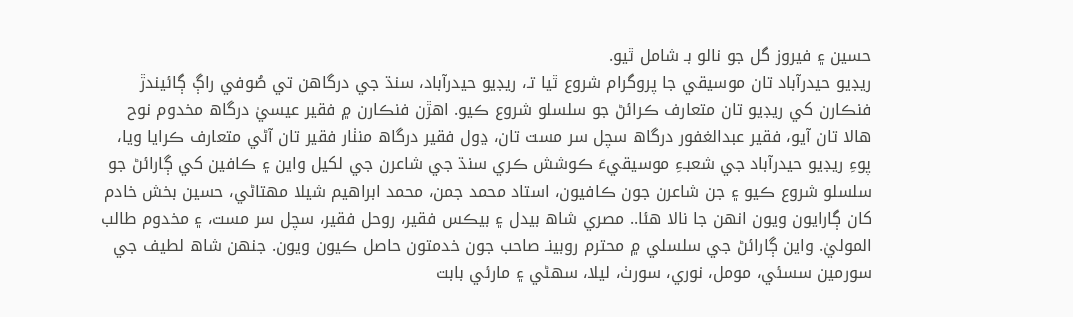حسين ۽ فيروز گل جو نالو بـ شامل ٿيو.
ريڊيو حيدرآباد تان موسيقي جا پروگرام شروع ٿيا تـ، ريڊيو حيدرآباد، سنڌ جي درگاهن تي صُوفي راڳ ڳائيندڙ فنڪارن کي ريڊيو تان متعارف ڪرائڻ جو سلسلو شروع ڪيو. اهڙن فنڪارن ۾ فقير عيسيٰ درگاھ مخدوم نوح هالا تان آيو، فقير عبدالغفور درگاھ سچل سر مست تان، ڍول فقير درگاھ منٺار فقير تان آڻي متعارف ڪرايا ويا، پوءِ ريڊيو حيدرآباد جي شعبـءِ موسيقيءَ ڪوشش ڪري سنڌ جي شاعرن جي لکيل واين ۽ ڪافين کي ڳارائڻ جو سلسلو شروع ڪيو ۽ جن شاعرن جون ڪافيون، استاد محمد جمن، محمد ابراهيم شيلا مھتاڻي، حسين بخش خادم کان ڳارايون ويون انھن جا نالا ھئا.. مصري شاھ بيدل ۽ بيڪس فقير، روحل فقير، سچل سر مست، ۽ مخدوم طالب الموليٰ. واين ڳارائڻ جي سلسلي ۾ محترم روبينـ صاحب جون خدمتون حاصل ڪيون ويون. جنهن شاھ لطيف جي سورمين سسئي، مومل، نوري، سورٺ، ليلا، سھڻي ۽ مارئي بابت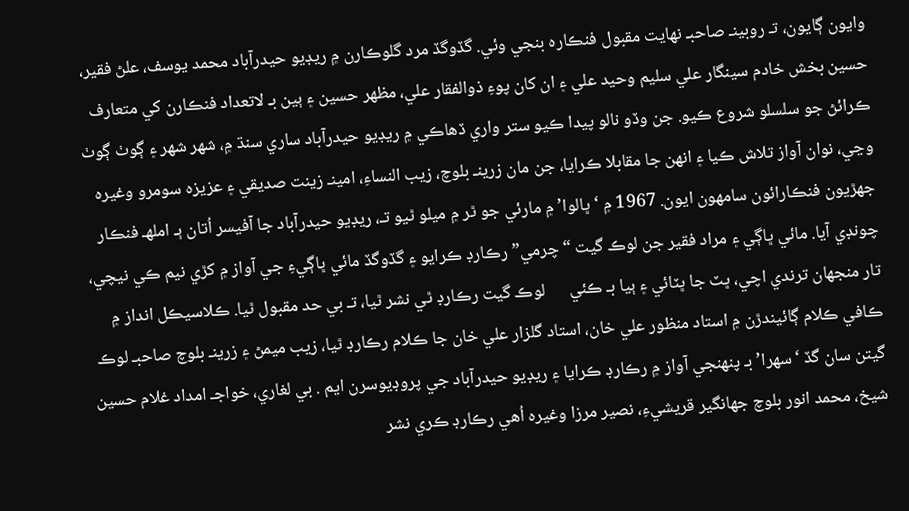وايون ڳايون، تـ روبينـ صاحبـ نھايت مقبول فنڪاره بنجي وئي. گڏوگڏ مرد گلوڪارن ۾ ريڊيو حيدرآباد محمد يوسف، علڻ فقير، حسين بخش خادم سينگار علي سليم وحيد علي ۽ ان کان پوءِ ذوالفقار علي، مظهر حسين ۽ ٻين بـ لاتعداد فنڪارن کي متعارف ڪرائڻ جو سلسلو شروع ڪيو. جن وڏو نالو پيدا ڪيو ستر واري ڏهاڪي ۾ ريڊيو حيدرآباد ساري سنڌ ۾، شھر شھر ۽ ڳوٺ ڳوٺ وڃي، نوان آواز تلاش ڪيا ۽ انھن جا مقابلا ڪرايا، جن مان زرينـ بلوچ، زيب النساءِ، امينـ زينت صديقي ۽ عزيزه سومرو وغيره جھڙيون فنڪارائون سامهون ايون. 1967 ۾ ‘ڀالوا’ ۾ مارئي جو ٿر ۾ ميلو ٿيو تـ، ريڊيو حيدرآباد جا آفيسر اُتان ٻـ املهـ فنڪار چونڊي آيا. مائي ڀاڳي ۽ مراد فقير جن لوڪ گيت “چرمي” رڪارڊ ڪرايو ۽ گڏوگڏ مائي ڀاڳيءِ جي آواز ۾ کڙي نيم ڪي نيچي، تار منجھان ترندي اچي، ڀٽ جا ڀٽائي ۽ ٻيا بـ ڪئي      لوڪ گيت رڪارڊ ٿي نشر ٿيا، تـ بي حد مقبول ٿيا. ڪلاسيڪل انداز ۾ ڪافي ڪلام ڳائيندڙن ۾ استاد منظور علي خان، استاد گلزار علي خان جا ڪلام رڪارڊ ٿيا، زيب ميمڻ ۽ زرينـ بلوچ صاحبـ لوڪ گيتن سان گڏ ‘سھرا’ بـ پنهنجي آواز ۾ رڪارڊ ڪرايا ۽ ريڊيو حيدرآباد جي پروڊيوسرن ايم . بي لغاري، خواجـ امداد غلام حسين شيخ، محمد انور بلوچ جهانگير قريشيءِ، نصير مرزا وغيره اُهي رڪارڊ ڪري نشر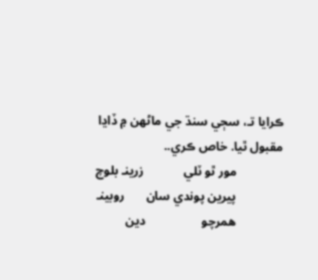ڪرايا تـ، سڄي سنڌ جي ماڻهن ۾ ڏاڍا مقبول ٿيا. خاص ڪري..
               مور ٿو ٽلي             زرينـ بلوچ
               پيرين پوندي سان       روبينـ
               همرچو                  دين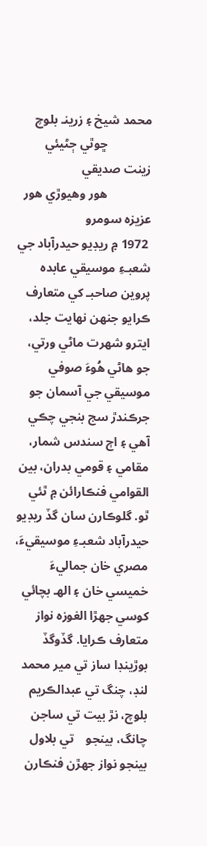محمد شيخ ۽ زرينـ بلوچ
              ڇوٿي ڄڻيئي             زينت صديقي
              ھور وھيوڙي ھور     عزيزه سومرو
 1972 ۾ ريڊيو حيدرآباد جي شعبـءِ موسيقي عابده پروين صاحبـ کي متعارف ڪرايو جنهن نهايت جلد، ايترو شهرت ماڻي ورتي، جو هاڻي هُوءَ صوفي موسيقي جي آسمان جو جرڪندڙ سج بنجي چڪي آهي ۽ اڄ سندس شمار، مقامي ۽ قومي بدران، بين القوامي فنڪارائن ۾ ٿئي ٿو. گلوڪارن سان گڏ ريڊيو حيدرآباد شعبـءِ موسيقيءَ، مصري خان جماليءَ خميسي خان ۽ الھـ بچائي کوسي جھڙا الغوزه نواز متعارف ڪرايا. گڏوگڏ بوڙينڊا ساز تي مير محمد لنڊ، چنگ تي عبدالڪريم بلوچ، نڙ بيت تي ساجن چانگ، بينجو    تي بلاول بينجو نواز جھڙن فنڪارن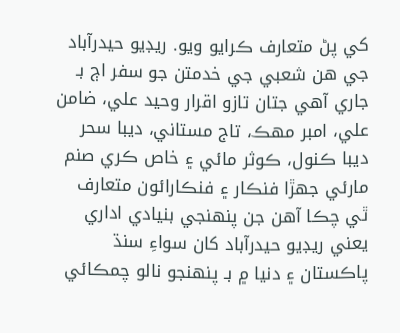کي پڻ متعارف ڪرايو ويو. ريڊيو حيدرآباد جي هن شعبي جي خدمتن جو سفر اڄ بـ جاري آهي جتان تازو اقرار وحيد علي، ضامن علي، امبر مهڪ، تاج مستاني، ديبا سحر ديبا ڪنول، ڪوثر مائي ۽ خاص ڪري صنم مارئي جهڙا فنڪار ۽ فنڪارائون متعارف ٿي چڪا آهن جن پنهنجي بنيادي اداري يعني ريڊيو حيدرآباد کان سواءِ سنڌ پاڪستان ۽ دنيا ۾ بـ پنهنجو نالو چمڪائي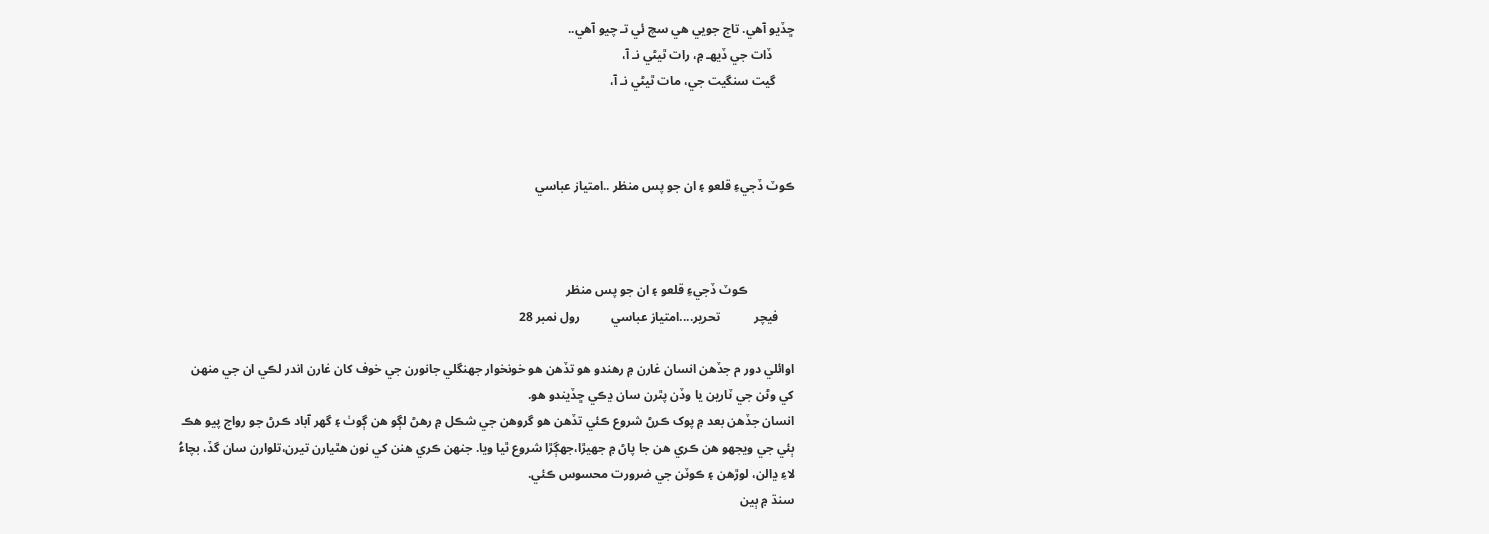ڇڏيو آهي. تاج جويي هي سچ ئي تـ چيو آهي..
       ڏات جي ڏيھـ ۾، رات ٿيڻي نـ آ،
      گيت سنگيت جي، مات ٿيڻي نـ آ،



ڪوٽ ڏجيءِ قلعو ۽ ان جو پس منظر ..امتياز عباسي



               ڪوٽ ڏجيءِ قلعو ۽ ان جو پس منظر
     فيچر           تحرير....امتياز عباسي          رول نمبر 28

اوائلي دور م جڏهن انسان غارن ۾ رهندو هو تڏهن هو خونخوار جهنگلي جانورن جي خوف کان غارن اندر لڪي ان جي منهن کي وڻن جي ٽارين يا وڏن پٿرن سان ڍڪي ڇڏيندو هو.
انسان جڏهن بعد ۾ پوک ڪرڻ شروع ڪئي تڏهن هو گروهن جي شڪل ۾ رهڻ لڳو هن ڳوٺ ۽ گهر آباد ڪرڻ جو رواج پيو هڪ ٻئي جي ويجهو هن ڪري هن جا پاڻ ۾ جھيڙا،جهڳڙا شروع ٿيا ويا. جنهن ڪري هنن کي نون هٿيارن تيرن،تلوارن سان گڏ، بچاءُ لاءِ ڍالن، لوڙهن ۽ ڪوٽن جي ضرورت محسوس ڪئي.
سنڌ ۾ ٻين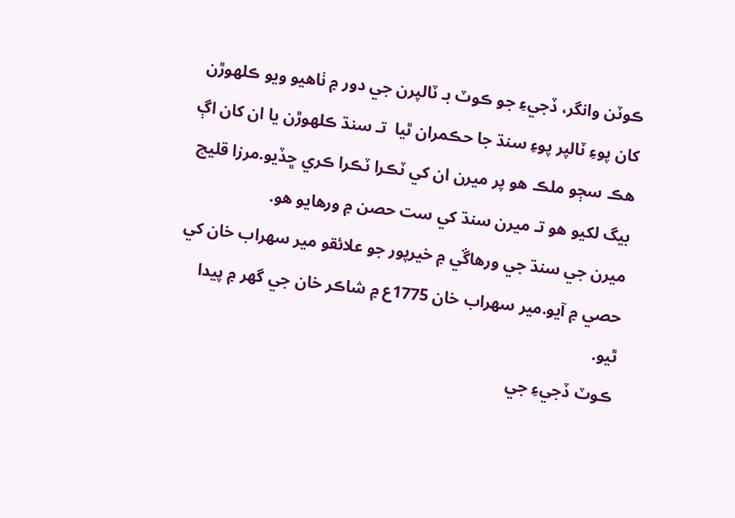ڪوٽن وانگر، ڏجيءِ جو ڪوٽ بـ ٽالپرن جي دور ۾ ٺاهيو ويو ڪلھوڙن کان پوءِ ٽالپر پوءِ سنڌ جا حڪمران ٿيا  تـ سنڌ ڪلهوڙن يا ان کان اڳ هڪ سڄو ملڪ هو پر ميرن ان کي ٽڪرا ٽڪرا ڪري ڇڏيو.مرزا قليچ بيگ لکيو هو تـ ميرن سنڌ کي ست حصن ۾ ورهايو هو.
ميرن جي سنڌ جي ورهاڱي ۾ خيرپور جو علائقو مير سهراب خان کي حصي ۾ آيو.مير سهراب خان 1775ع ۾ شاڪر خان جي گهر ۾ پيدا ٿيو.
ڪوٽ ڏجيءِ جي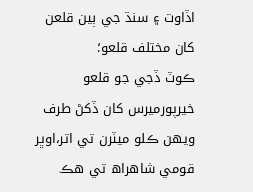اڏاوت ۽ سنڌ جي ٻين قلعن کان مختلف قلعو؛
ڪوٽ ڏجي جو قلعو خيرپورميرس کان ڏکڻ طرف ويهن ڪلو ميٽرن تي اتر،اوڀر قومي شاهراھ تي هڪ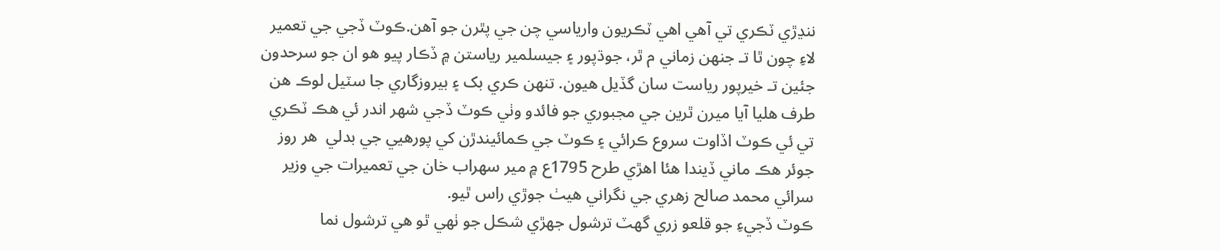ننڍڙي ٽڪري تي آهي اهي ٽڪريون وارياسي چن جي پٿرن جو آهن.ڪوٽ ڏجي جي تعمير لاءِ چون ٿا تـ جنهن زماني م ٿر، جوڌپور ۽ جيسلمير رياستن ۾ ڏڪار پيو هو ان جو سرحدون جئين تـ خيرپور رياست سان گڏيل هيون. تنهن ڪري بک ۽ بيروزگاري جا سٽيل لوڪ هن طرف هليا آيا ميرن ٿرين جي مجبوري جو فائدو وٺي ڪوٽ ڏجي شهر اندر ئي هڪ ٽڪري تي ئي ڪوٽ اڏاوت سروع ڪرائي ۽ ڪوٽ جي ڪمائيندڙن کي پورهيي جي بدلي  هر روز جوئر هڪ ماني ڏيندا هئا اهڙي طرح 1795ع ۾ مير سهراب خان جي تعميرات جي وزير سرائي محمد صالح زهري جي نگراني هيٺ جوڙي راس ٿيو.
ڪوٽ ڏجيءِ جو قلعو زري گهٽ ترشول جهڙي شڪل جو ٺهي ٿو هي ترشول نما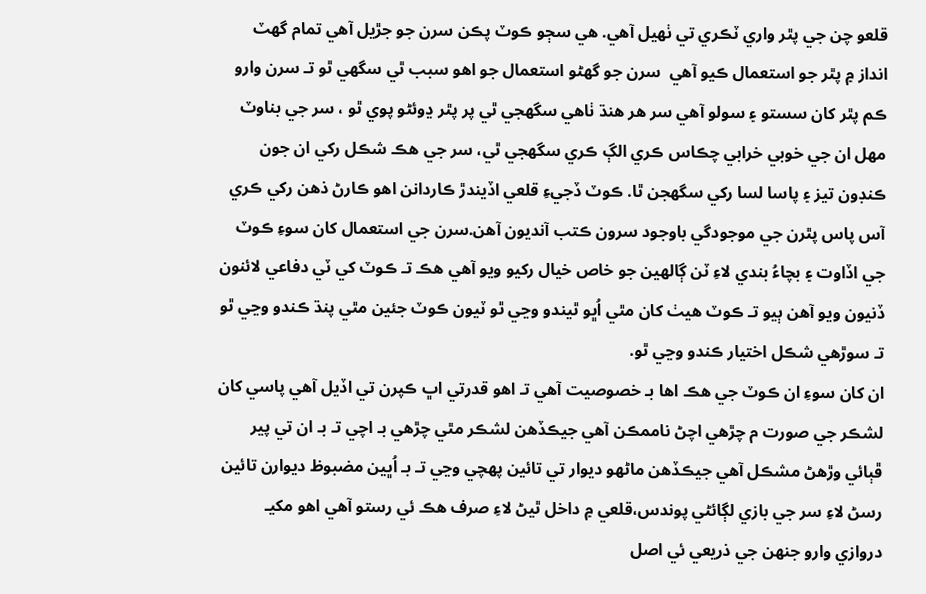قلعو چن جي پٿر واري ٽڪري تي ٺهيل آهي. هي سڄو ڪوٽ پڪن سرن جو جڙيل آهي تمام گهٽ انداز ۾ پٿر جو استعمال ڪيو آهي  سرن جو گهڻو استعمال جو اهو سبب ٿي سگهي ٿو تـ سرن وارو ڪم پٿر کان سستو ۽ سولو آهي سر هر هنڌ ٺاهي سگهجي ٿي پر پٿر ڍوئڻو پوي ٿو ، سر جي بناوٽ مهل ان جي خوبي خرابي چڪاس ڪري الڳ ڪري سگهجي ٿي، سر جي هڪ شڪل رکي ان جون ڪنڊون تيز ۽ پاسا لسا رکي سگهجن ٿا. ڪوٽ ڏجيءِ قلعي اڏيندڙ ڪاردانن اهو ڪارڻ ذهن رکي ڪري آس پاس پٿرن جي موجودگي باوجود سرون ڪتب آنديون آهن.سرن جي استعمال کان سوءِ ڪوٽ جي اڏاوت ۽ بچاءُ بندي لاءِ ٽن ڳالهين جو خاص خيال رکيو ويو آهي هڪ تـ ڪوٽ کي ٽي دفاعي لائنون ڏنيون ويو آهن ٻيو تـ ڪوٽ هيٺ کان مٿي اُڀو ٿيندو وڃي ٿو ٽيون ڪوٽ جئين مٿي پنڌ ڪندو وڃي ٿو تـ سوڙهي شڪل اختيار ڪندو وڃي ٿو.
ان کان سوءِ ان ڪوٽ جي هڪ اها بـ خصوصيت آهي تـ اهو قدرتي اڀ ڪپرن تي اڏيل آهي پاسي کان لشڪر جي صورت م چڙهي اچڻ ناممڪن آهي جيڪڏهن لشڪر مٿي چڙهي بـ اچي تـ بـ ان تي پير ڦٻائي وڙهڻ مشڪل آهي جيڪڏهن ماڻهو ديوار تي تائين پهچي وڃي تـ بـ اُڀين مضبوظ ديوارن تائين رسڻ لاءِ سر جي بازي لڳائڻي پوندس،قلعي ۾ داخل ٿيڻ لاءِ صرف هڪ ئي رستو آهي اهو مکيـ دروازي وارو جنهن جي ذريعي ئي اصل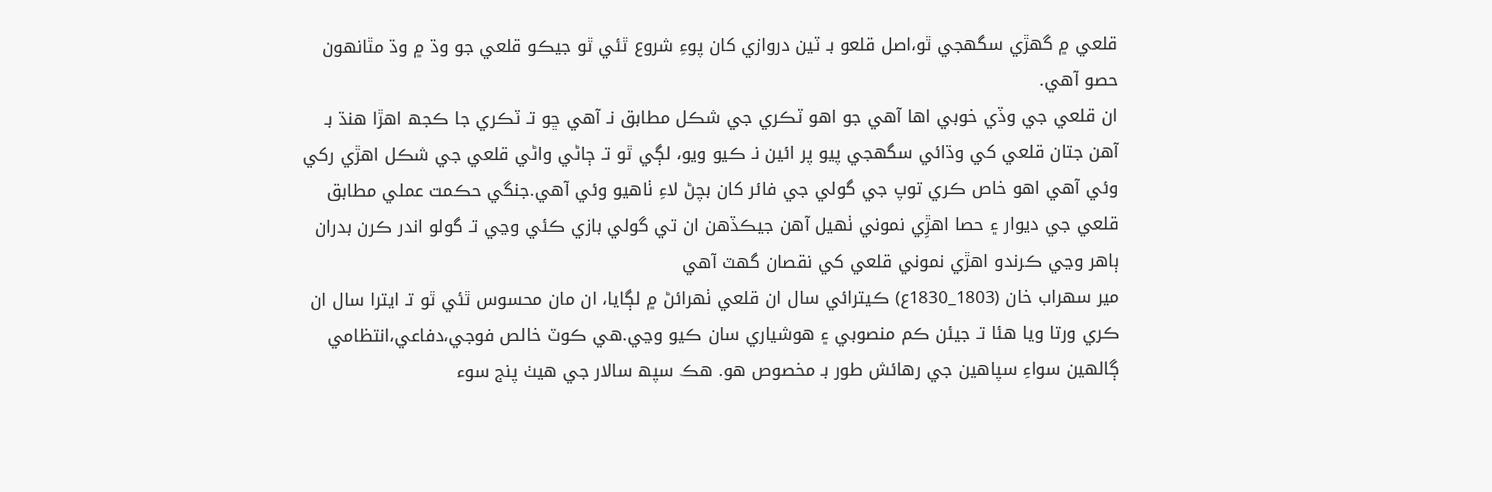قلعي ۾ گهڙي سگهجي ٿو،اصل قلعو بـ ٽين دروازي کان پوءِ شروع ٿئي ٿو جيڪو قلعي جو وڌ ۾ وڌ مٿانهون حصو آهي.
ان قلعي جي وڏي خوبي اها آهي جو اهو ٽڪري جي شڪل مطابق نـ آهي ڇو تـ ٽڪري جا ڪجھ اھڙا هنڌ بـ آهن جتان قلعي کي وڌائي سگهجي پيو پر ائين نـ ڪيو ويو، لڳي ٿو تـ ڄاڻي واڻي قلعي جي شڪل اهڙي رکي وئي آهي اهو خاص ڪري توپ جي گولي جي فائر کان بچڻ لاءِ ٺاهيو وئي آهي.جنگي حڪمت عملي مطابق قلعي جي ديوار ۽ حصا اهڙِي نموني ٺهيل آهن جيڪڏهن ان تي گولي بازي ڪئي وڃي تـ گولو اندر ڪرن بدران ٻاهر وڃي ڪرندو اهڙي نموني قلعي کي نقصان گهٽ آهي
مير سهراب خان (1803_1830ع) ڪيترائي سال ان قلعي ٺهرائڻ ۾ لڳايا، ان مان محسوس ٿئي ٿو تـ ايترا سال ان ڪري ورتا ويا هئا تـ جيئن ڪم منصوبي ۽ هوشياري سان ڪيو وڃي.هي ڪوٽ خالص فوجي،دفاعي،انتظامي ڳالهين سواءِ سپاهين جي رهائش طور بـ مخصوص هو. هڪ سپھ سالار جي هيٺ پنج سوء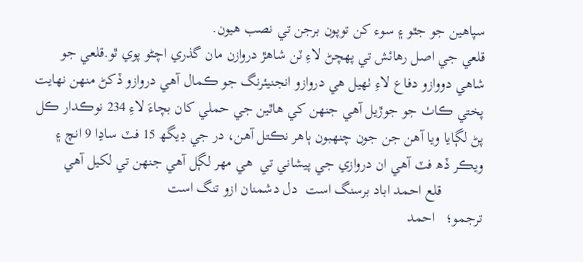سپاهين جو جٿو ۽ سوء کن توپون برجن تي نصب هيون.
قلعي جي اصل رهائش تي پهچڻ لاءِ ٽن شاهڙ دروازن مان گذري اچڻو پوي ٿو.قلعي جو شاهي دووازو دفاع لاءِ ٺهيل هي دروازو انجنيئرنگ جو ڪمال آهي دروازو ڏکڻ منهن نهايت پختي ڪاٺ جو جوڙيل آهي جنهن کي هاٿين جي حملي کان بچاءَ لاءِ 234 نوڪدار ڪل پڻ لڳايا ويا آهن جن جون چنهبون ٻاهر نڪتل آهن، در جي ڊيگھ 15 فٽ ساڍا 9 انچ ۽ ويڪر ڏھ فٽ آهي ان دروازي جي پيشاني تي  هي مهر لڳل آهي جنهن تي لکيل آهي
           قلع احمد اباد برسنگ است  دل دشمنان ازو تنگ است
ترجمو؛   احمد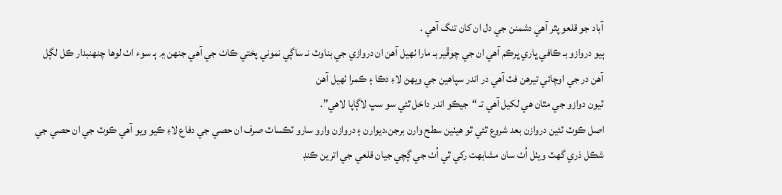آباد جو قلعو پٿر آهي دشمنن جي دل ان کان تنگ آهي .
ٻيو دروازو بـ ڪافي ڀاري ڀرڪم آهي ان جي چوڦير بـ مارا ٺهيل آهن ان دروازي جي بناوٽ نـ ساڳي نموني پختي ڪاٺ جي آهي جنهن ۾ ٻـ سوء اٺ لوها چنهنبدار ڪل لڳل آهن در جي اوچائي تيرهن فٽ آهي در اندر سپاهين جي ويهڻ لاءِ دڪا ۽ ڪمرا ٺهيل آهن
ٽيون دوازو جي مٿان هي لکيل آهي تـ “جيڪو اندر داخل ٿئي سو سڀ لاڳاپا لاهي”.
اصل ڪوٽ ٽئين دروازن بعد شروع ٿئي ٿو هيٺين سطح وارن برجن،ديوارن ۽ دروازن وارو سارو ٽڪساٽ صرف ان حصي جي دفاع لاءِ ڪيو ويو آهي ڪوٽ جي ان حصي جي شڪل ذري گهٽ ويٺل اُٺ سان مشابهت رکي ٿي اُٺ جي ڳچي جيان قلعي جي اترين ڪنڊ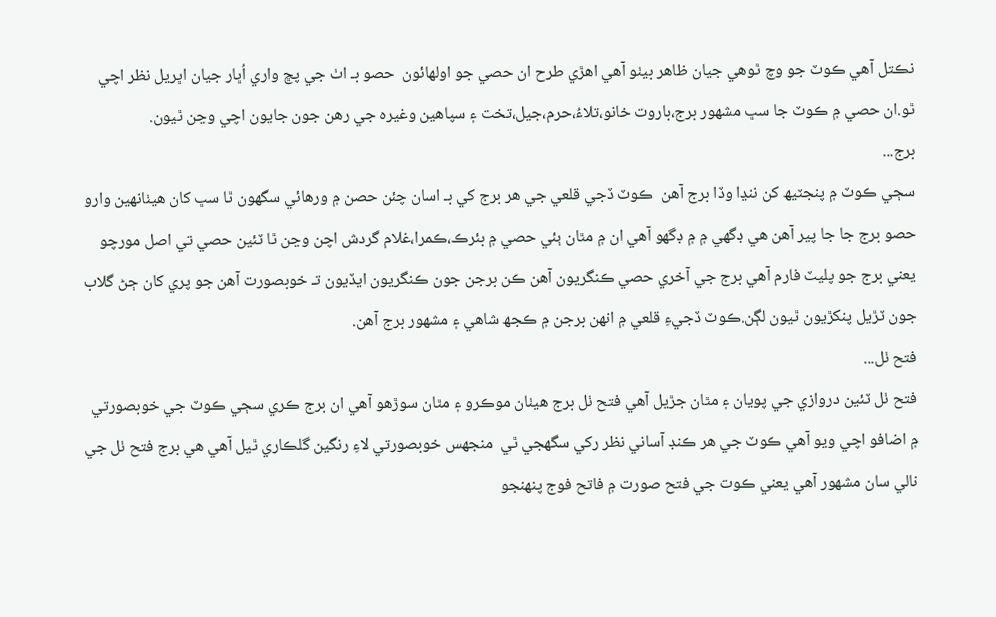نڪتل آهي ڪوٽ جو وچ ٿوهي جيان ظاهر بيٺو آهي اهڙي طرح ان حصي جو اولهائون  حصو بـ اٺ جي پڇ واري اُڀار جيان اڀريل نظر اچي ٿو.ان حصي ۾ ڪوٽ جا سڀ مشهور برج،باروت خانو،تلاءُ،حرم،جيل،تخت ۽ سپاهين وغيره جي رهن جون جايون اچي وڃن ٿيون.
برج...
سڄي ڪوٽ ۾ پنجٽيھ کن ننڍا وڏا برج آهن  ڪوٽ ڏجي قلعي جي هر برج کي بـ اسان چئن حصن ۾ ورهائي سگهون ٿا سڀ کان هيٺانهين وارو حصو برج جا جا پير آهن هي ڊگهي ۾ ۾ ڊگهو آهي ان ۾ مٿان ٻئي حصي ۾ بئرڪ،ڪمرا،غلام گردش اچن وڃن ٿا ٽئين حصي تي اصل مورچو يعني برج جو پليٽ فارم آهي برج جي آخري حصي ڪنگريون آهن ڪن برجن جون ڪنگريون ايڏيون تـ خوبصورت آهن جو پري کان ڄڻ گلاب جون ٽڙيل پنکڙيون ٿيون لڳن.ڪوٽ ڏجيءِ قلعي ۾ انهن برجن ۾ ڪجھ شاهي ۽ مشهور برج آهن.
فتح ٺل...
فتح ٺل ٽئين دروازي جي پويان ۽ مٿان جڙيل آهي فتح ٺل برج هيٺان موڪرو ۽ مٿان سوڙهو آهي ان برج ڪري سڄي ڪوٽ جي خوبصورتي ۾ اضافو اچي ويو آهي ڪوٽ جي هر ڪنڊ آساني نظر رکي سگهجي ٿي  منجهس خوبصورتي لاءِ رنگين گلڪاري ٿيل آهي هي برج فتح ٺل جي نالي سان مشهور آهي يعني ڪوت جي فتح صورت ۾ فاتح فوج پنهنجو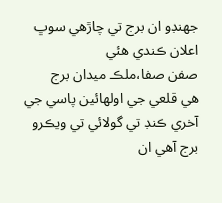جهنڊو ان برج تي چاڙهي سوڀ اعلان ڪندي هئي
صفن صفا،ملڪ ميدان برج
هي قلعي جي اولهائين پاسي جي آخري ڪنڊ تي گولائي تي ويڪرو برج آهي ان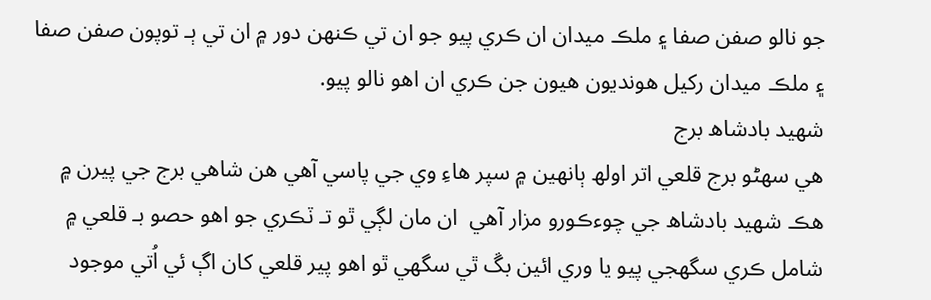جو نالو صفن صفا ۽ ملڪ ميدان ان ڪري پيو جو ان تي ڪنهن دور ۾ ان تي ٻـ توپون صفن صفا ۽ ملڪ ميدان رکيل هونديون هيون جن ڪري ان اهو نالو پيو.
شهيد بادشاھ برج
هي سهڻو برج قلعي اتر اولھ ٻانهين ۾ سپر هاءِ وي جي پاسي آهي هن شاهي برج جي پيرن ۾ هڪ شهيد بادشاھ جي چوءڪورو مزار آهي  ان مان لڳي ٿو تـ ٽڪري جو اهو حصو بـ قلعي ۾ شامل ڪري سگهجي پيو يا وري ائين بڱ ٿي سگهي ٿو اهو پير قلعي کان اڳ ئي اُتي موجود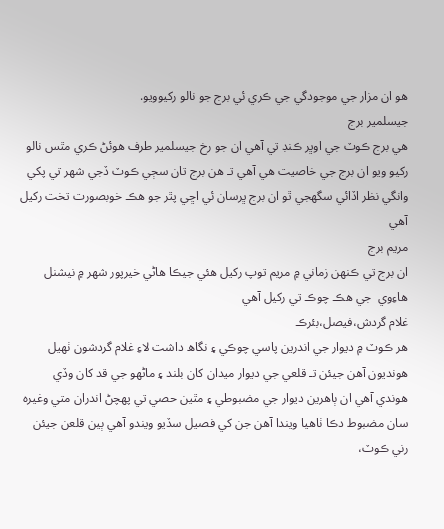هو ان مزار جي موجودگي جي ڪري ئي برج جو نالو رکيوويو.
جيسلمير برج
هي برج ڪوٽ جي اوڀر ڪنڊ تي آهي ان جو رخ جيسلمير طرف هوئڻ ڪري مٿس نالو رکيو ويو ان برج جي خاصيت هي آهي تـ هن برج تان سڄي ڪوٽ ڏجي شهر تي پکي وانگي نظر اڏائي سگهجي ٿو ان برج ڀرسان ئي اڇي پٿر جو هڪ خوبصورت تخت رکيل آهي
مريم برج
ان برج تي ڪنهن زماني ۾ مريم توپ رکيل هئي جيڪا هاڻي خيرپور شهر ۾ نيشنل هاءِوي  جي هڪ چوڪ تي رکيل آهي
غلام گردش،فيصل،بئرڪ
هر ڪوٽ ۾ ديوار جي اندرين پاسي چوڪي ۽ نگاھ داشت لاءِ غلام گردشون ٺهيل هونديون آهن جيئن تـ قلعي جي ديوار ميدان کان بلند ۽ ماڻهو جي قد کان وڏي هوندي آهي ان ٻاهرين ديوار جي مضبوطي ۽ مٿين حصي تي پهچڻ اندران متي وغيره سان مضبوط دڪا ٺاهيا ويندا آهن جن کي فصيل سڏيو ويندو آهي ٻين قلعن جيئن رني ڪوٽ،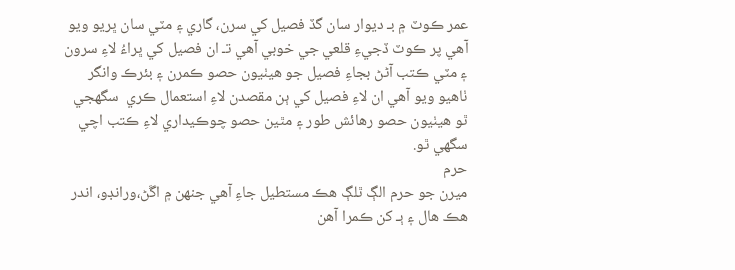عمر ڪوٽ ۾ بـ ديوار سان گڏ فصيل کي سرن، گاري ۽ مٽي سان ڀريو ويو آهي پر ڪوٽ ڏجيءِ قلعي جي خوبي آهي تـ ان فصيل کي ڀراءُ لاءِ سرون ۽ مٽي ڪتب آڻڻ بجاءِ فصيل جو هيٺيون حصو ڪمرن ۽ بئرڪ وانگر ٺاهيو ويو آهي ان لاءِ فصيل کي ٻن مقصدن لاءِ استعمال ڪري  سگهجي ٿو هيٺيون حصو رهائش طور ۽ مٿين حصو چوڪيداري لاءِ ڪتب اچي سگهي ٿو.
حرم
ميرن جو حرم الڳ ٿلڳ هڪ مستطيل جاءِ آهي جنهن ۾ اڱڻ،ورانڊو، اندر هڪ هال ۽ ٻـ کن ڪمرا آهن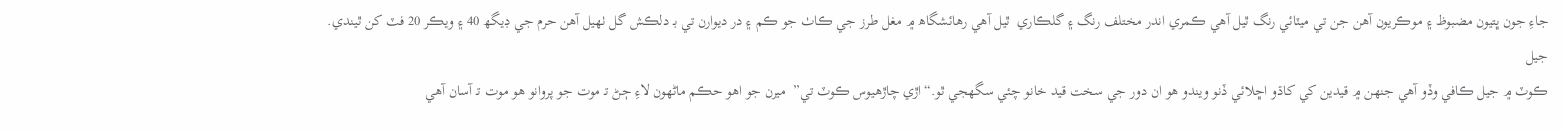جاءِ جون ڀتيون مضبوظ ۽ موڪريون آهن جن تي ميٽائي رنگ ٿيل آهي ڪمري اندر مختلف رنگ ۽ گلڪاري  ٿيل آهي رهائشگاھ ۾ مغل طرز جي ڪاٺ جو ڪم ۽ در ديوارن تي بـ دلڪش گل ٺهيل آهن حرم جي ڊيگھ 40 ۽ ويڪر 20 فٽ کن ٿيندي.
جيل
ڪوٽ ۾ جيل ڪافي وڏو آهي جنهن ۾ قيدين کي کاڌو اڇلائي ڏنو ويندو هو ان دور جي سخت قيد خانو چئي سگهجي ٿو.“اڙي چاڙهيوس ڪوٽ تي”  ميرن جو اهو حڪم ماڻهون لاءِ ڄڻ تـ موت جو پروانو هو موت تـ آسان آهي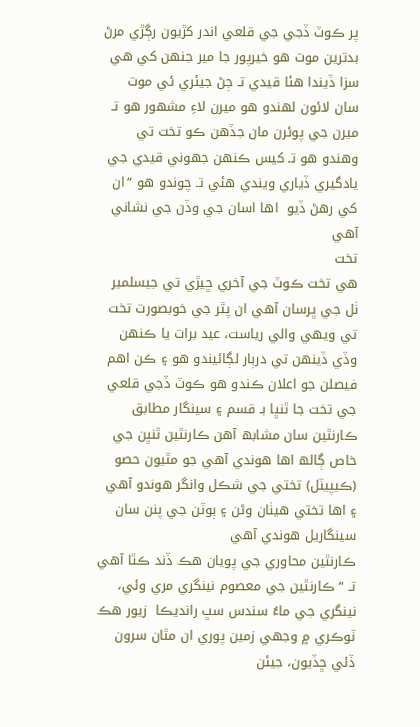پر ڪوٽ ڏجي جي قلعي اندر کڙيون رڳڙي مرڻ بدترين موت هو خيرپور جا مير جنهن کي هي سزا ڏيندا هئا قيدي تـ ڄڻ جيئري ئي موت سان لائون لهندو هو ميرن لاءِ مشهور هو تـ ميرن جي پوئرن مان جڏهن ڪو تخت تي وهندو هو تـ کيس ڪنهن جهوني قيدي جي يادگيري ڏياري ويندي هئي تـ چوندو هو “ان کي رهڻ ڏيو  اها اسان جي وڏن جي نشاني آهي
تخت
هي تخت ڪوٽ جي آخري ڇيڙي تي جيسلمير ٺل جي ڀرسان آهي ان پٿر جي خوبصورت تخت تي ويهي والي رياست، عيد برات يا ڪنهن وڏي ڏينهن تي درٻار لڳائيندو هو ۽ ڪن اهم فيصلن جو اعلان ڪندو هو ڪوٽ ڏجي قلعي جي تخت جا ٿنڀا بـ قسم ۽ سينگار مطابق ڪارنٿين سان مشابھ آهن ڪارنٿين ٿنڀن جي خاص ڳالھ اها هوندي آهي جو مٿيون حصو (ڪيپيٽل) تختي جي شڪل وانگر هوندو آهي ۽ اها تختي هيٺان وڻن ۽ ٻوٽن جي پنن سان سينگاريل هوندي آهي
ڪارنٿين محاوري جي پويان هڪ ڏند ڪٿا آهي تـ “ ڪارنٿين جي معصوم نينگري مري وئي، نينگري جي ماءُ سندس سڀ رانديڪا  زيور هڪ ٽوڪري ۾ وجهي زمين پوري ان مٿان سرون ڏئي ڇڏيون، جيئن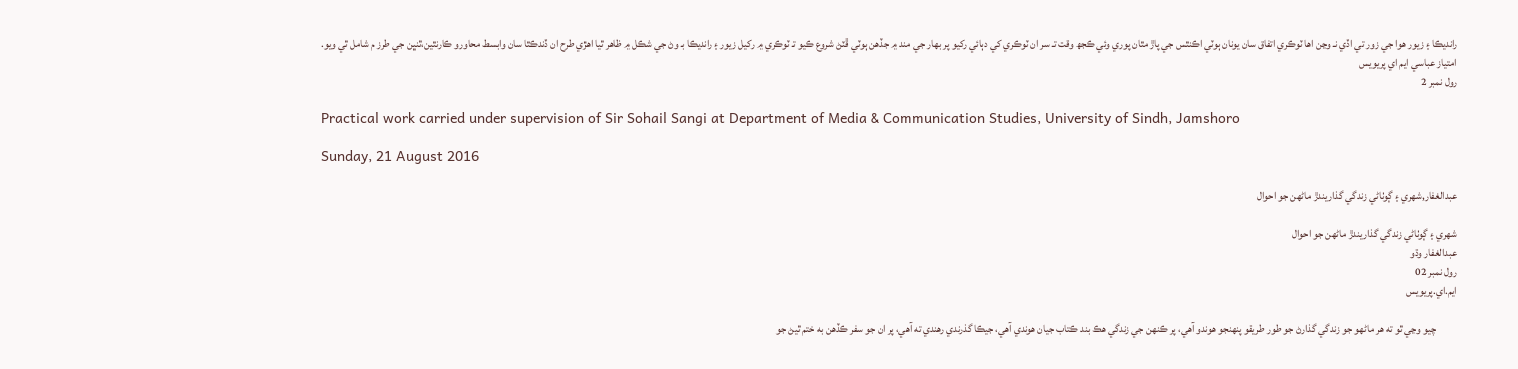رانديڪا ۽ زيور هوا جي زور تي اڏي نـ وڃن اها ٽوڪري اتفاق سان يونان ٻوٽي اڪنٿس جي پاڙ مٿان پوري وئي ڪجھ وقت تـ سر ان ٽوڪري کي دٻائي رکيو پر بهار جي مند ۾ جڏهن ٻوٽي ڦٽڻ شروع ڪيو تـ ٽوڪري ۾ رکيل زيور ۽ رانديڪا بـ وڻ جي شڪل ۾ ظاهر ٿيا اهڙي طرح ان ڏندڪٿا سان وابسط محاورو ڪارنٿين،ٿنڀن جي طرز م شامل ٿي ويو.
امتياز عباسي ايم اي پريويس
رول نمبر 2

Practical work carried under supervision of Sir Sohail Sangi at Department of Media & Communication Studies, University of Sindh, Jamshoro

Sunday, 21 August 2016

عبدالغفار,شهري ۽ ڳوٺاڻي زندگي گذاريندڙ ماڻهن جو احوال

شهري ۽ ڳوٺاڻي زندگي گذاريندڙ ماڻهن جو احوال
عبدالغفار وڌو
رول نمبر 02
ايم.اي.پريويس

          چيو وڃي ٿو ته هر ماڻهو جو زندگي گذارڻ جو طور طريقو پنهنجو هوندو آهي، پر ڪنهن جي زندگي هڪ بند ڪتاب جيان هوندي آهي، جيڪا گذرندي رهندي ته آهي، پر ان جو سفر ڪڏهن به ختم ٿيڻ جو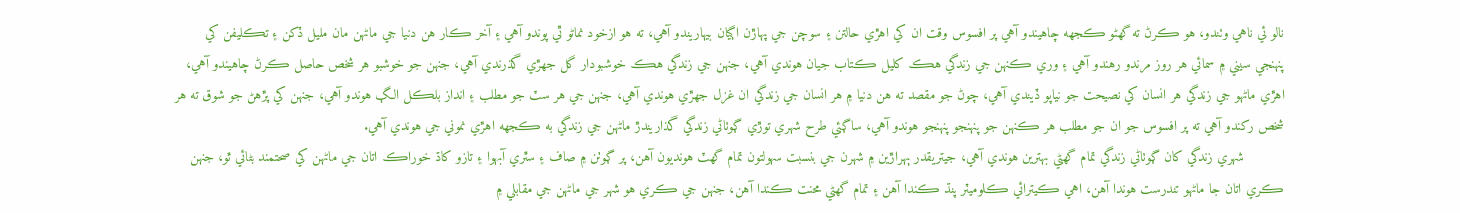نالو ئي ناهي وٺندو، هو ڪرڻ ته گهڻو ڪجهه چاهيندو آهي پر افسوس وقت ان کي اهڙي حالتن ۽ سوچن جي پهاڙن اڳيان بيهاريندو آهي، ته هو ازخود نماڻو ٿي پوندو آهي ۽ آخر ڪار هن دنيا جي ماڻهن مان مليل ڏکن ۽ تڪليفن کي پنهنجي سيني ۾ سمائي هر روز مرندو رهندو آهي ۽ وري ڪنهن جي زندگي هڪ کليل ڪتاب جيان هوندي آهي، جنهن جي زندگي هڪ خوشبودار گل جهڙي گذرندي آهي، جنهن جو خوشبو هر شخص حاصل ڪرڻ چاهيندو آهي، اهڙي ماڻهو جي زندگي هر انسان کي نصيحت جو نياپو ڏيندي آهي، چوڻ جو مقصد ته هن دنيا ۾ هر انسان جي زندگي ان غزل جهڙي هوندي آهي، جنهن جي هر سٽ جو مطلب ۽ انداز بلڪل الڳ هوندو آهي، جنهن کي پڙهڻ جو شوق ته هر شخص رکندو آهي ته پر افسوس جو ان جو مطلب هر ڪنهن جو پنهنجو پنهنجو هوندو آهي، ساڳئي طرح شهري توڙي ڳوٺاڻي زندگي گذاريندڙ ماڻهن جي زندگي به ڪجهه اهڙي نموني جي هوندي آهي.
          شهري زندگي کان ڳوٺاڻي زندگي تمام گهڻي بهترين هوندي آهي، جيتريقدر ٻهراڙين ۾ شهرن جي بنسبت سهولتون تمام گهٽ هونديون آهن، پر ڳوٺن ۾ صاف ۽ سٿري آبهوا ۽ تازو کاڌ خوراڪ اتان جي ماڻهن کي صحتمند بڻائي ٿو، جنهن ڪري اتان جا ماڻهو تندرست هوندا آهن، اهي ڪيترائي ڪلوميٽر پنڌ ڪندا آهن ۽ تمام گهڻي محنت ڪندا آهن، جنهن جي ڪري هو شهر جي ماڻهن جي مقابلي ۾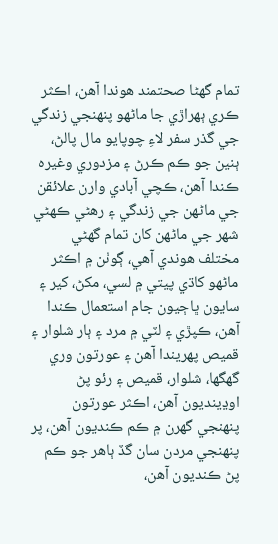تمام گهڻا صحتمند هوندا آهن، اڪثر ڪري ٻهراڙي جا ماڻهو پنهنجي زندگي جي گذر سفر لاءِ چوپايو مال پالڻ، ٻنين جو ڪم ڪرڻ ۽ مزدوري وغيره ڪندا آهن، ڪچي آبادي وارن علائقن جي ماڻهن جي زندگي ۽ رهڻي ڪهڻي شهر جي ماڻهن کان تمام گهڻي مختلف هوندي آهي، ڳوٺن ۾ اڪثر ماڻهو کاڌي پيتي ۾ لسي، مکڻ، کير ۽ سايون ڀاڄيون جام استعمال ڪندا آهن، ڪپڙي ۽ لٽي ۾ مرد ۽ ٻار شلوار ۽ قميص پهريندا آهن ۽ عورتون وري گهگها، شلوار، قميص ۽ رئو پڻ اوڍينديون آهن، اڪثر عورتون پنهنجي گهرن ۾ ڪم ڪنديون آهن، پر پنهنجي مردن سان گڏ ٻاهر جو ڪم پڻ ڪنديون آهن،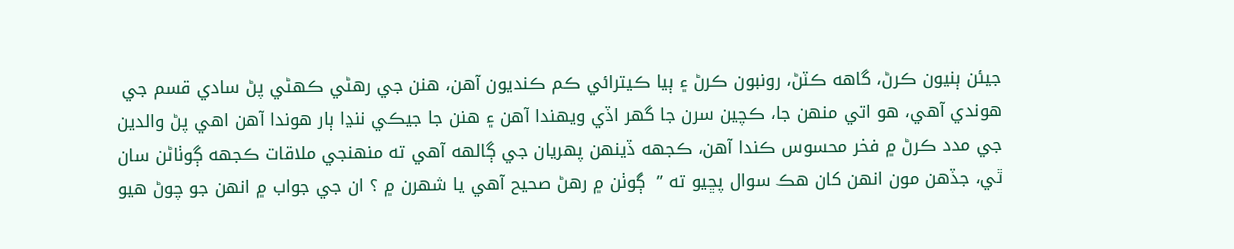جيئن ٻنيون ڪرڻ، گاهه ڪٽڻ، رونبون ڪرڻ ۽ ٻيا ڪيترائي ڪم ڪنديون آهن، هنن جي رهڻي ڪهڻي پڻ سادي قسم جي هوندي آهي، هو اتي منهن جا، ڪچين سرن جا گهر اڏي ويهندا آهن ۽ هنن جا جيڪي ننڍا ٻار هوندا آهن اهي پڻ والدين جي مدد ڪرڻ ۾ فخر محسوس ڪندا آهن، ڪجهه ڏينهن پهريان جي ڳالهه آهي ته منهنجي ملاقات ڪجهه ڳوٺاڻن سان ٿي، جڏهن مون انهن کان هڪ سوال پڇيو ته ”  ڳوٺن ۾ رهڻ صحيح آهي يا شهرن ۾ ؟ ان جي جواب ۾ انهن جو چوڻ هيو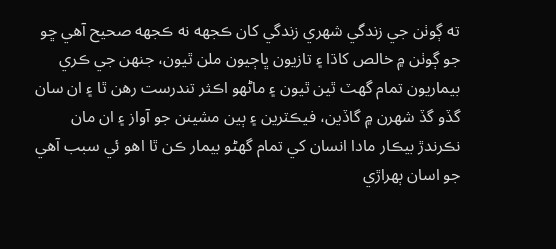ته ڳوٺن جي زندگي شهري زندگي کان ڪجهه نه ڪجهه صحيح آهي ڇو جو ڳوٺن ۾ خالص کاڌا ۽ تازيون ڀاڄيون ملن ٿيون، جنهن جي ڪري بيماريون تمام گهٽ ٿين ٿيون ۽ ماڻهو اڪثر تندرست رهن ٿا ۽ ان سان گڏو گڏ شهرن ۾ گاڏين، فيڪٽرين ۽ ٻين مشينن جو آواز ۽ ان مان نڪرندڙ بيڪار مادا انسان کي تمام گهڻو بيمار ڪن ٿا اهو ئي سبب آهي جو اسان ٻهراڙي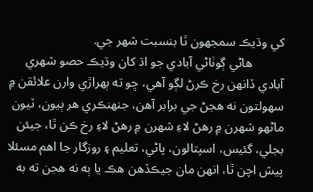کي وڌيڪ سمجهون ٿا بنسبت شهر جي.
          هاڻي ڳوٺاڻي آبادي جو اڌ کان وڌيڪ حصو شهري آبادي ڏانهن رخ ڪرڻ لڳو آهي، ڇو ته ٻهراڙي وارن علائقن ۾ سهولتون نه هجڻ جي برابر آهن، جنهنڪري هر ٻيون، ٽيون ماڻهو شهرن ۾ رهڻ لاءِ شهرن ۾ رهڻ لاءِ رخ ڪن ٿا، جيئن بجلي، گئيس، اسپتالون، پاڻي، تعليم ۽ روزگار جا اهم مسئلا پيش اچن ٿا، انهن مان جيڪڏهن هڪ يا ٻه نه هجن ته به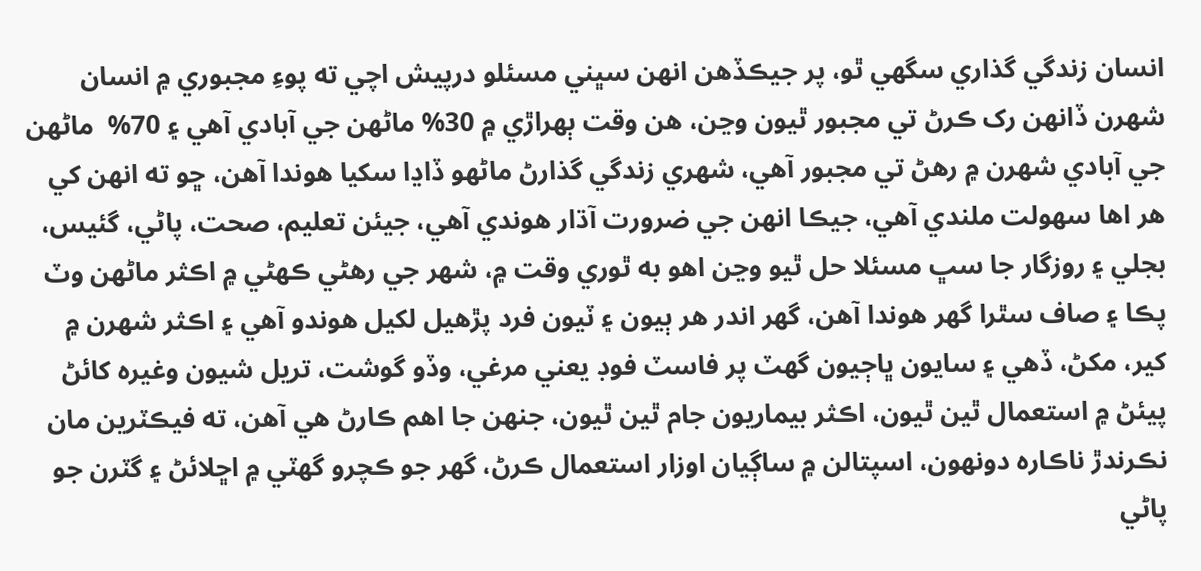انسان زندگي گذاري سگهي ٿو، پر جيڪڏهن انهن سڀني مسئلو درپيش اچي ته پوءِ مجبوري ۾ انسان شهرن ڏانهن رک ڪرڻ تي مجبور ٿيون وڃن، هن وقت ٻهراڙي ۾ 30% ماڻهن جي آبادي آهي ۽ 70%  ماڻهن جي آبادي شهرن ۾ رهڻ تي مجبور آهي، شهري زندگي گذارڻ ماڻهو ڏاڍا سکيا هوندا آهن، ڇو ته انهن کي هر اها سهولت ملندي آهي، جيڪا انهن جي ضرورت آڌار هوندي آهي، جيئن تعليم، صحت، پاڻي، گئيس، بجلي ۽ روزگار جا سڀ مسئلا حل ٿيو وڃن اهو به ٿوري وقت ۾، شهر جي رهڻي ڪهڻي ۾ اڪثر ماڻهن وٽ پڪا ۽ صاف سٿرا گهر هوندا آهن، گهر اندر هر ٻيون ۽ ٽيون فرد پڙهيل لکيل هوندو آهي ۽ اڪثر شهرن ۾ کير، مکڻ، ڏهي ۽ سايون ڀاڄيون گهٽ پر فاسٽ فوڊ يعني مرغي، وڏو گوشت، تريل شيون وغيره کائڻ پيئڻ ۾ استعمال ٿين ٿيون، اڪثر بيماريون جام ٿين ٿيون، جنهن جا اهم ڪارڻ هي آهن، ته فيڪٽرين مان نڪرندڙ ناڪاره دونهون، اسپتالن ۾ ساڳيان اوزار استعمال ڪرڻ، گهر جو ڪچرو گهٽي ۾ اڇلائڻ ۽ گٽرن جو پاڻي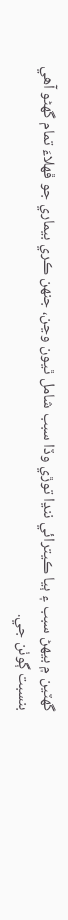گهٽين ۾ بيهڻ سبب ۽ ٻيا ڪيترائي ننڍا توڙي وڏا سبب شامل ٿيون وڃن، جنهن ڪري بيماري جو ڦهلاءَ تمام گهڻو آهي بنسبت ڳوٺن جي.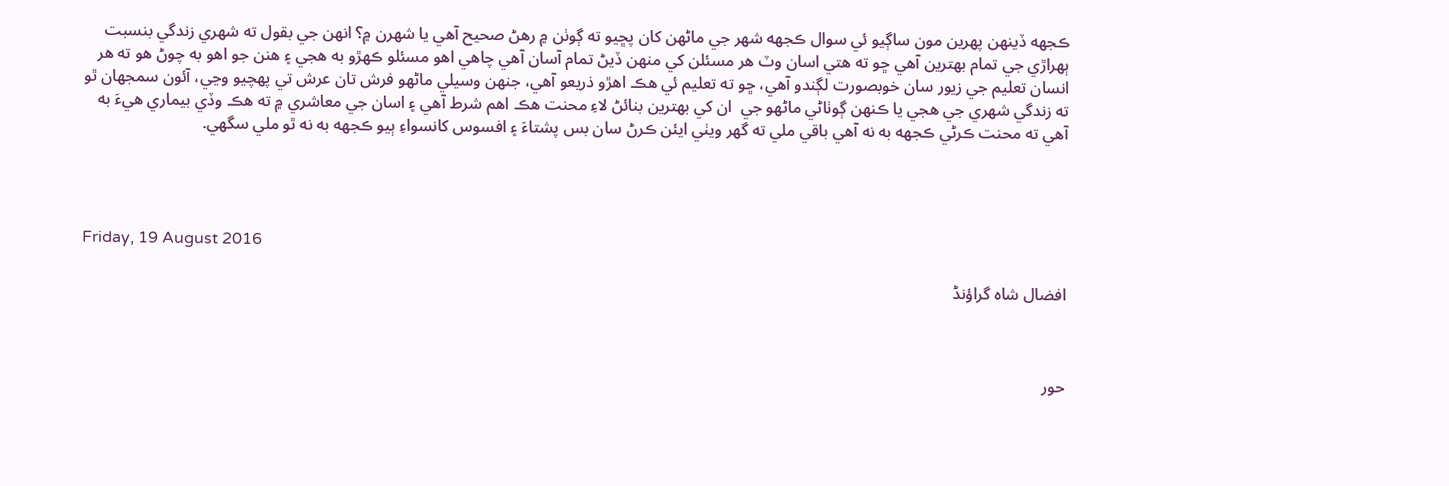ڪجهه ڏينهن پهرين مون ساڳيو ئي سوال ڪجهه شهر جي ماڻهن کان پڇيو ته ڳوٺن ۾ رهڻ صحيح آهي يا شهرن ۾؟ انهن جي بقول ته شهري زندگي بنسبت ٻهراڙي جي تمام بهترين آهي ڇو ته هتي اسان وٽ هر مسئلن کي منهن ڏيڻ تمام آسان آهي چاهي اهو مسئلو ڪهڙو به هجي ۽ هنن جو اهو به چوڻ هو ته هر انسان تعليم جي زيور سان خوبصورت لڳندو آهي، ڇو ته تعليم ئي هڪ اهڙو ذريعو آهي، جنهن وسيلي ماڻهو فرش تان عرش تي پهچيو وڃي، آئون سمجهان ٿو ته زندگي شهري جي هجي يا ڪنهن ڳوٺاڻي ماڻهو جي  ان کي بهترين بنائڻ لاءِ محنت هڪ اهم شرط آهي ۽ اسان جي معاشري ۾ ته هڪ وڏي بيماري هيءَ به آهي ته محنت ڪرڻي ڪجهه به نه آهي باقي ملي ته گهر ويٺي ايئن ڪرڻ سان بس پشتاءَ ۽ افسوس کانسواءِ ٻيو ڪجهه به نه ٿو ملي سگهي.




Friday, 19 August 2016

افضال شاہ گراؤنڈ



حور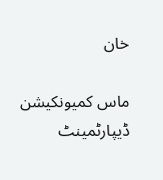خان

ماس کمیونکیشن ڈیپارٹمینٹ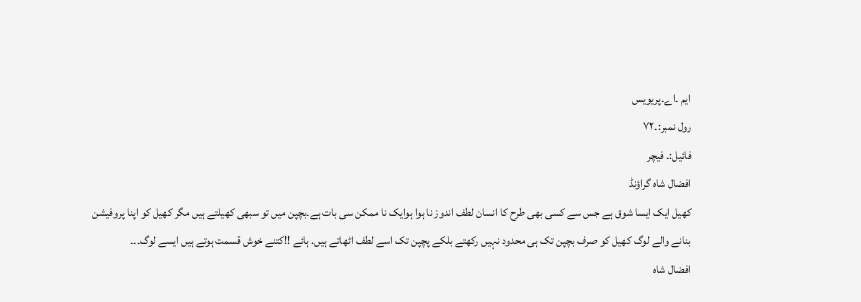ایم ۔اے۔پریویس
رول نمبر:۔۷۲
فائیل:۔ فیچر
افضال شاہ گراؤنڈ
کھیل ایک ایسا شوق ہے جس سے کسی بھی طرح کا انسان لطف اندوز نا ہوا ہوایک نا ممکن سی بات ہے۔بچپن میں تو سبھی کھیلتے ہیں مگر کھیل کو اپنا پروفیشن بنانے والے لوگ کھیل کو صرف بچپن تک ہی محدود نہیں رکھتے بلکے پچپن تک اسے لطف اٹھاتے ہیں. ہائے !!کتنے خوش قسمت ہوتے ہیں ایسے لوگ۔۔۔
افضال شاہ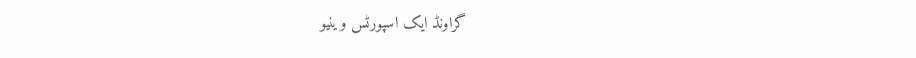گراونڈ ایک اسپورٹس وینیو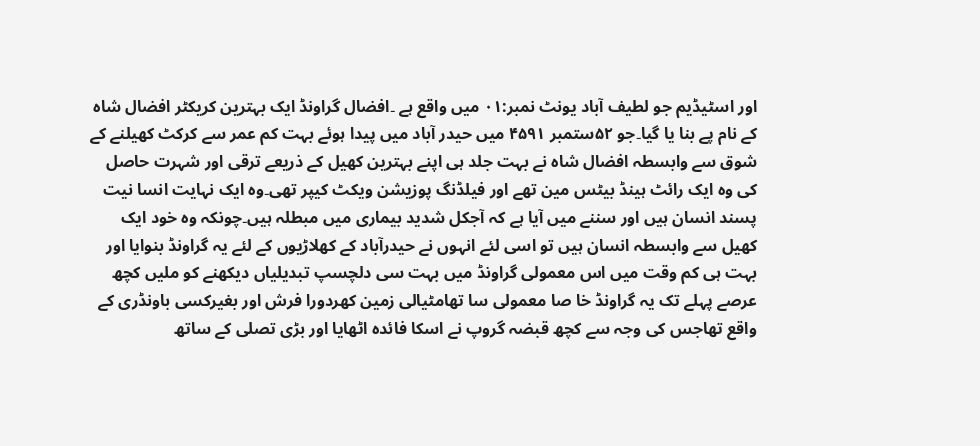اور اسٹیڈیم جو لطیف آباد یونٹ نمبر:۰۱ میں واقع ہے ۔افضال گراونڈ ایک بہترین کریکٹر افضال شاہ کے نام پے بنا یا گیا۔جو ۵۲ستمبر ۴۵۹۱ میں حیدر آباد میں پیدا ہوئے بہت کم عمر سے کرکٹ کھیلنے کے شوق سے وابسطہ افضال شاہ نے بہت جلد ہی اپنے بہترین کھیل کے ذریعے ترقی اور شہرت حاصل کی وہ ایک رائٹ ہینڈ بیٹس مین تھے اور فیلڈنگ پوزیشن ویکٹ کیپر تھی۔وہ ایک نہایت انسا نیت پسند انسان ہیں اور سننے میں آیا ہے کہ آجکل شدید بیماری میں مبطلہ ہیں۔چونکہ وہ خود ایک کھیل سے وابسطہ انسان ہیں تو اسی لئے انہوں نے حیدرآباد کے کھلاڑیوں کے لئے یہ گراونڈ بنوایا اور بہت ہی کم وقت میں اس معمولی گراونڈ میں بہت سی دلچسپ تبدیلیاں دیکھنے کو ملیں کچھ عرصے پہلے تک یہ گراونڈ خا صا معمولی سا تھامٹیالی زمین کھردورا فرش اور بغیرکسی باونڈری کے واقع تھاجس کی وجہ سے کچھ قبضہ گروپ نے اسکا فائدہ اٹھایا اور بڑی تصلی کے ساتھ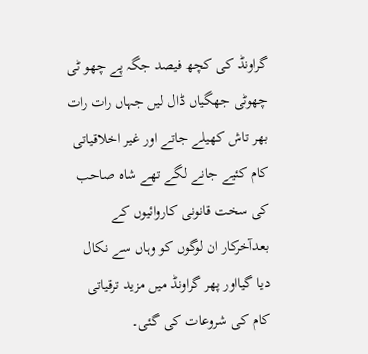گراونڈ کی کچھ فیصد جگہ پے چھو ٹی چھوٹی جھگیاں ڈال لیں جہاں رات رات بھر تاش کھیلے جاتے اور غیر اخلاقیاتی کام کئیے جانے لگے تھے شاہ صاحب کی سخت قانونی کاروائیوں کے بعدآخرکار ان لوگوں کو وہاں سے نکال دیا گیااور پھر گراونڈ میں مزید ترقیاتی کام کی شروعات کی گئی۔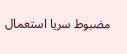مضبوط سریا استعمال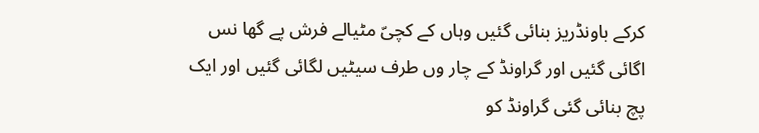کرکے باونڈریز بنائی گئیں وہاں کے کچیّ مٹیالے فرش پے گھا نس اگائی گئیں اور گراونڈ کے چار وں طرف سیٹیں لگائی گئیں اور ایک پچ بنائی گئی گراونڈ کو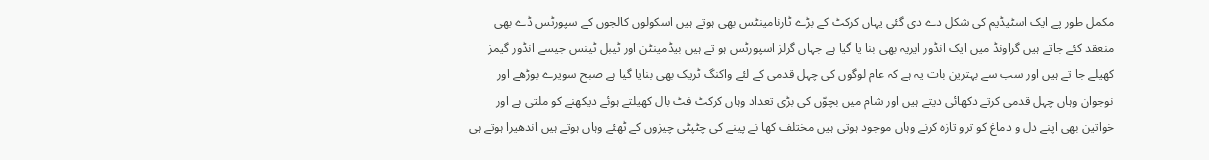مکمل طور پے ایک اسٹیڈیم کی شکل دے دی گئی یہاں کرکٹ کے بڑے ٹارنامینٹس بھی ہوتے ہیں اسکولوں کالجوں کے سپورٹس ڈے بھی منعقد کئے جاتے ہیں گراونڈ میں ایک انڈور ایریہ بھی بنا یا گیا ہے جہاں گرلز اسپورٹس ہو تے ہیں بیڈمینٹن اور ٹیبل ٹینس جیسے انڈور گیمز کھیلے جا تے ہیں اور سب سے بہترین بات یہ ہے کہ عام لوگوں کی چہل قدمی کے لئے واکنگ ٹریک بھی بنایا گیا ہے صبح سویرے بوڑھے اور نوجوان وہاں چہل قدمی کرتے دکھائی دیتے ہیں اور شام میں بچوّں کی بڑی تعداد وہاں کرکٹ فٹ بال کھیلتے ہوئے دیکھنے کو ملتی ہے اور خواتین بھی اپنے دل و دماغ کو ترو تازہ کرنے وہاں موجود ہوتی ہیں مختلف کھا نے پینے کی چٹپٹی چیزوں کے ٹھئے وہاں ہوتے ہیں اندھیرا ہوتے ہی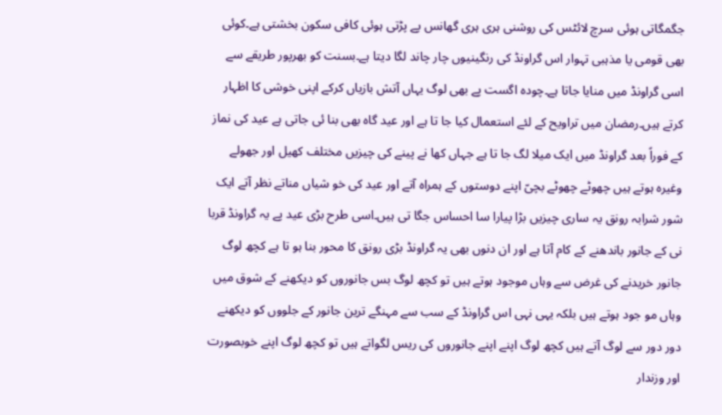جگمگاتی ہوئی سرچ لائٹس کی روشنی ہری ہری گھانس پے پڑتی ہوئی کافی سکون بخشتی ہے۔کوئی بھی قومی یا مذہبی تہوار اس گراونڈ کی رنگینیوں چار چاند لگا دیتا ہے۔بسنت کو بھرپور طریقے سے اسی گراونڈ میں منایا جاتا ہے۔چودہ اگست پے بھی لوگ یہاں آتش بازیاں کرکے اپنی خوشی کا اظہار کرتے ہیں۔رمضان میں تراویح کے لئے استعمال کیا جا تا ہے اور عید گاہ بھی بنا ئی جاتی ہے عید کی نماز کے فوراً بعد گراونڈ میں ایک میلا لگ جا تا ہے جہاں کھا نے پینے کی چیزیں مختلف کھیل اور جھولے وغیرہ ہوتے ہیں چھوٹے چھوٹے بچیّ اپنے دوستوں کے ہمراہ آتے اور عید کی خو شیاں مناتے نظر آتے ایک شور شرابہ رونق یہ ساری چیزیں بڑا پیارا سا احساس جگا تی ہیں۔اسی طرح بڑی عید پے یہ گراونڈ قربا نی کے جانور باندھنے کے کام آتا ہے اور ان دنوں بھی یہ گراونڈ بڑی رونق کا محور بنا ہو تا ہے کچھ لوگ جانور خریدنے کی غرض سے وہاں موجود ہوتے ہیں تو کچھ لوگ بس جانوروں کو دیکھنے کے شوق میں وہاں مو جود ہوتے ہیں بلکہ یہی نہی اس گراونڈ کے سب سے مہنگے ترین جانور کے جلووں کو دیکھنے دور دور سے لوگ آتے ہیں کچھ لوگ اپنے اپنے جانوروں کی ریس لگواتے ہیں تو کچھ لوگ اپنے خوبصورت اور وزندار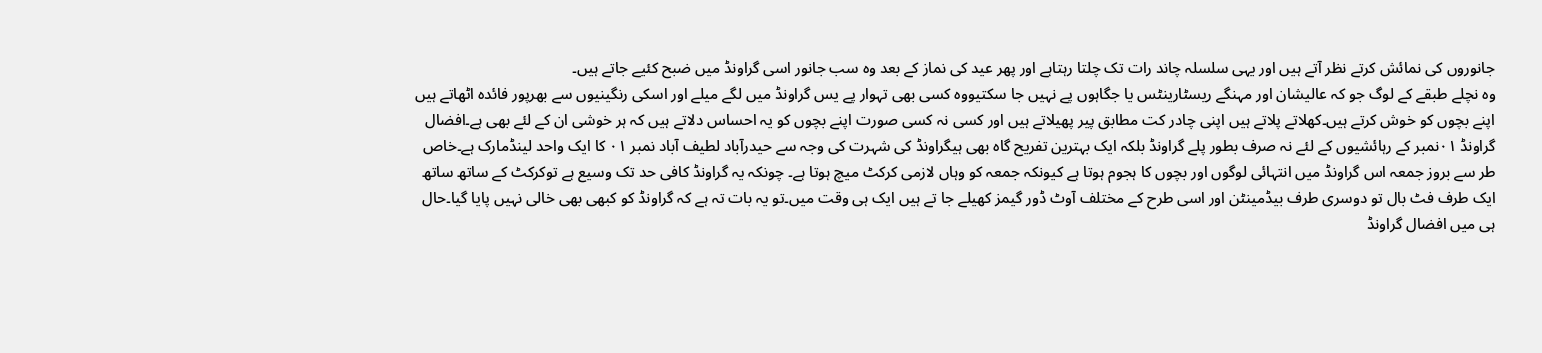جانوروں کی نمائش کرتے نظر آتے ہیں اور یہی سلسلہ چاند رات تک چلتا رہتاہے اور پھر عید کی نماز کے بعد وہ سب جانور اسی گراونڈ میں ضبح کئیے جاتے ہیں۔
وہ نچلے طبقے کے لوگ جو کہ عالیشان اور مہنگے ریسٹارینٹس یا جگاہوں پے نہیں جا سکتیووہ کسی بھی تہوار پے یس گراونڈ میں لگے میلے اور اسکی رنگینیوں سے بھرپور فائدہ اٹھاتے ہیں اپنے بچوں کو خوش کرتے ہیں۔کھلاتے پلاتے ہیں اپنی چادر کت مطابق پیر پھیلاتے ہیں اور کسی نہ کسی صورت اپنے بچوں کو یہ احساس دلاتے ہیں کہ ہر خوشی ان کے لئے بھی ہے۔افضال گراونڈ ۰۱نمبر کے رہائشیوں کے لئے نہ صرف بطور پلے گراونڈ بلکہ ایک بہترین تفریح گاہ بھی ہیگراونڈ کی شہرت کی وجہ سے حیدرآباد لطیف آباد نمبر ۰۱ کا ایک واحد لینڈمارک ہے۔خاص طر سے بروز جمعہ اس گراونڈ میں انتہائی لوگوں اور بچوں کا ہجوم ہوتا ہے کیونکہ جمعہ کو وہاں لازمی کرکٹ میچ ہوتا ہے۔ چونکہ یہ گراونڈ کافی حد تک وسیع ہے توکرکٹ کے ساتھ ساتھ ایک طرف فٹ بال تو دوسری طرف بیڈمینٹن اور اسی طرح کے مختلف آوٹ ڈور گیمز کھیلے جا تے ہیں ایک ہی وقت میں۔تو یہ بات تہ ہے کہ گراونڈ کو کبھی بھی خالی نہیں پایا گیا۔حال ہی میں افضال گراونڈ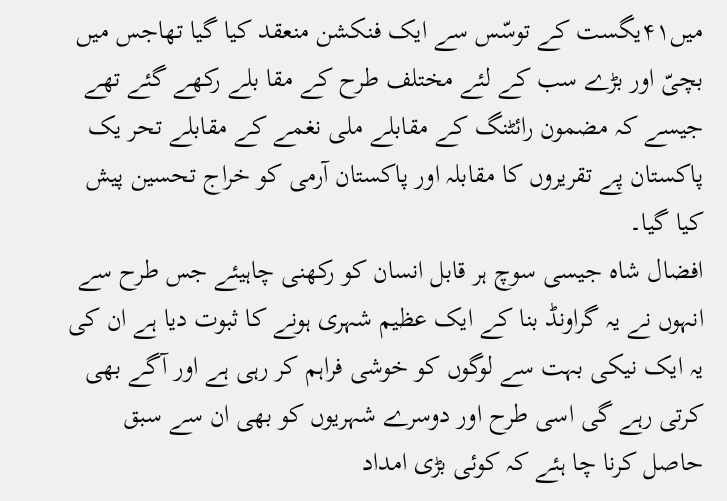میں۴۱یگست کے توسّس سے ایک فنکشن منعقد کیا گیا تھاجس میں بچیّ اور بڑے سب کے لئے مختلف طرح کے مقا بلے رکھے گئے تھے جیسے کہ مضمون رائٹنگ کے مقابلے ملی نغمے کے مقابلے تحر یک پاکستان پے تقریروں کا مقابلہ اور پاکستان آرمی کو خراج تحسین پیش کیا گیا۔
افضال شاہ جیسی سوچ ہر قابل انسان کو رکھنی چاہیئے جس طرح سے انہوں نے یہ گراونڈ بنا کے ایک عظیم شہری ہونے کا ثبوت دیا ہے ان کی یہ ایک نیکی بہت سے لوگوں کو خوشی فراہم کر رہی ہے اور آگے بھی کرتی رہے گی اسی طرح اور دوسرے شہریوں کو بھی ان سے سبق حاصل کرنا چا ہئے کہ کوئی بڑی امداد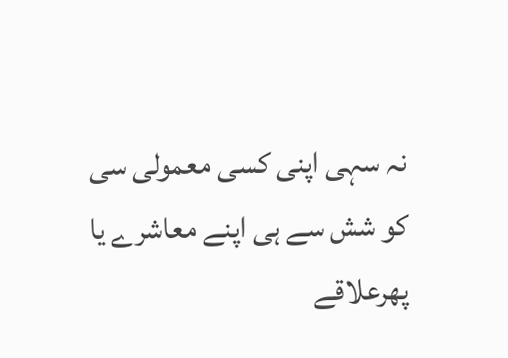نہ سہی اپنی کسی معمولی سی کو شش سے ہی اپنے معاشرے یا پھرعلاقے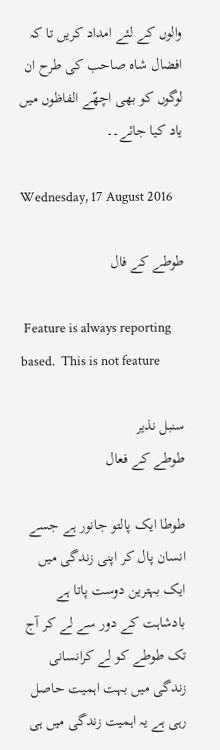والوں کے لئے امداد کریں تا کہ افضال شاہ صاحب کی طرح ان لوگوں کو بھی اچھّے الفاظوں میں یاد کیا جائے۔۔

Wednesday, 17 August 2016

طوطے کے فال

 Feature is always reporting based.  This is not feature

سنبل نذیر
طوطے کے فعال

طوطا ایک پالتو جانور ہے جسے انسان پال کر اپنی زندگی میں ایک بہترین دوست پاتا ہے بادشاہت کے دور سے لے کر آج تک طوطے کو لے کرانسانی زندگی میں بہت اہمیت حاصل رہی ہے یہ اہمیت زندگی میں ہی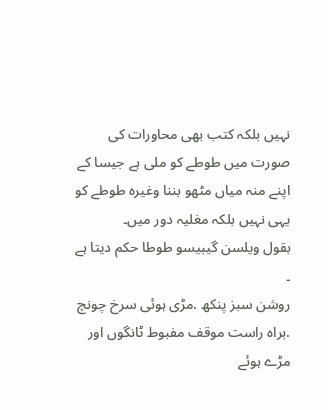نہیں بلکہ کتب بھی محاورات کی صورت میں طوطے کو ملی ہے جیسا کے اپنے منہ میاں مٹھو بننا وغیرہ طوطے کو یہی نہیں بلکہ مغلیہ دور میں۔
بقول ویلسن گیبیسو طوطا حکم دیتا ہے ۔
روشن سبز پنکھ .مڑی ہوئی سرخ چونچ .براہ راست موقف مفبوط ٹانگوں اور مڑے ہوئے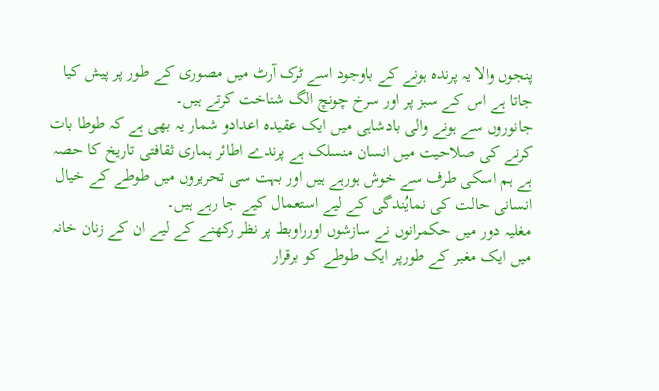پنجوں والا یہ پرندہ ہونے کے باوجود اسے ٹرک آرٹ میں مصوری کے طور پر پیش کیا جاتا ہے اس کے سبز پر اور سرخ چونچ الگ شناخت کرتے ہیں۔
جانوروں سے ہونے والی بادشاہی میں ایک عقیدہ اعدادو شمار یہ بھی ہے کہ طوطا بات کرنے کی صلاحیت میں انسان منسلک ہے پرندے اطائر ہماری ثقافتی تاریخ کا حصہ ہے ہم اسکی طرف سے خوش ہورہے ہیں اور بہت سی تحریروں میں طوطے کے خیال انسانی حالت کی نمایُندگی کے لیے استعمال کیے جا رہے ہیں۔
مغلیہ دور میں حکمرانوں نے سازشوں اورراوبط پر نظر رکھنے کے لیے ان کے زنان خانہ میں ایک مغبر کے طورپر ایک طوطے کو برقرار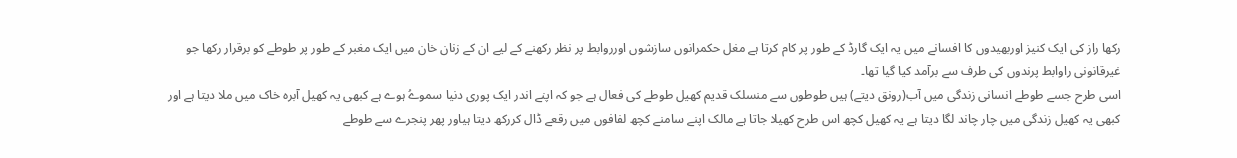رکھا راز کی ایک کنیز اوربھیدوں کا افسانے میں یہ ایک گارڈ کے طور پر کام کرتا ہے مغل حکمرانوں سازشوں اورروابط پر نظر رکھنے کے لیے ان کے زنان خان میں ایک مغبر کے طور پر طوطے کو برقرار رکھا جو غیرقانونی راوابط پرندوں کی طرف سے برآمد کیا گیا تھا۔
اسی طرح جسے طوطے انسانی زندگی میں آب(رونق دیتے) ہیں طوطوں سے منسلک قدیم کھیل طوطے کی فعال ہے جو کہ اپنے اندر ایک پوری دنیا سموےُ ہوے ہے کبھی یہ کھیل آبرہ خاک میں ملا دیتا ہے اور کبھی یہ کھیل زندگی میں چار چاند لگا دیتا ہے یہ کھیل کچھ اس طرح کھیلا جاتا ہے مالک اپنے سامنے کچھ لفافوں میں رقعے ڈال کررکھ دیتا ہیاور پھر پنجرے سے طوطے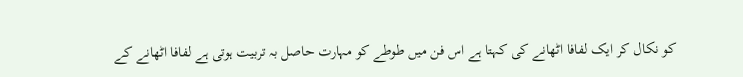کو نکال کر ایک لفافا اٹھانے کی کہتا ہے اس فن میں طوطے کو مہارت حاصل بہ تربیت ہوتی ہے لفافا اٹھانے کے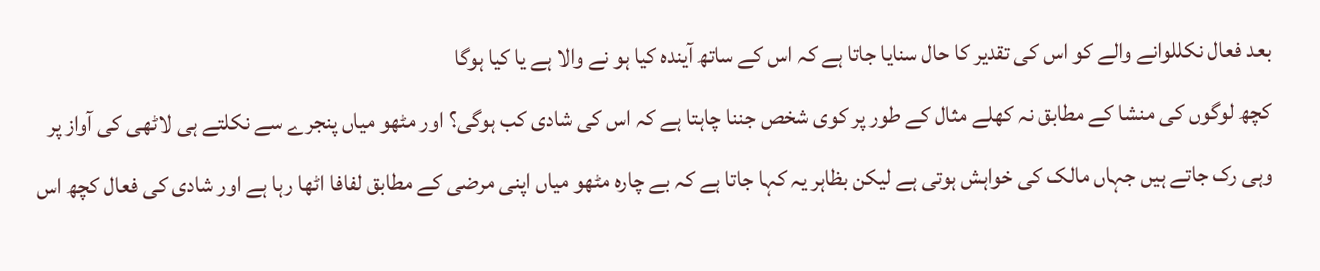بعد فعال نکللوانے والے کو اس کی تقدیر کا حال سنایا جاتا ہے کہ اس کے ساتھ آیندہ کیا ہو نے والا ہے یا کیا ہوگا
کچھ لوگوں کی منشا کے مطابق نہ کھلے مثال کے طور پر کوی شخص جننا چاہتا ہے کہ اس کی شادی کب ہوگی؟ اور مٹھو میاں پنجرے سے نکلتے ہی لاٹھی کی آواز پر وہی رک جاتے ہیں جہاں مالک کی خواہش ہوتی ہے لیکن بظاہر یہ کہا جاتا ہے کہ بے چارہ مٹھو میاں اپنی مرضی کے مطابق لفافا اٹھا رہا ہے اور شادی کی فعال کچھ اس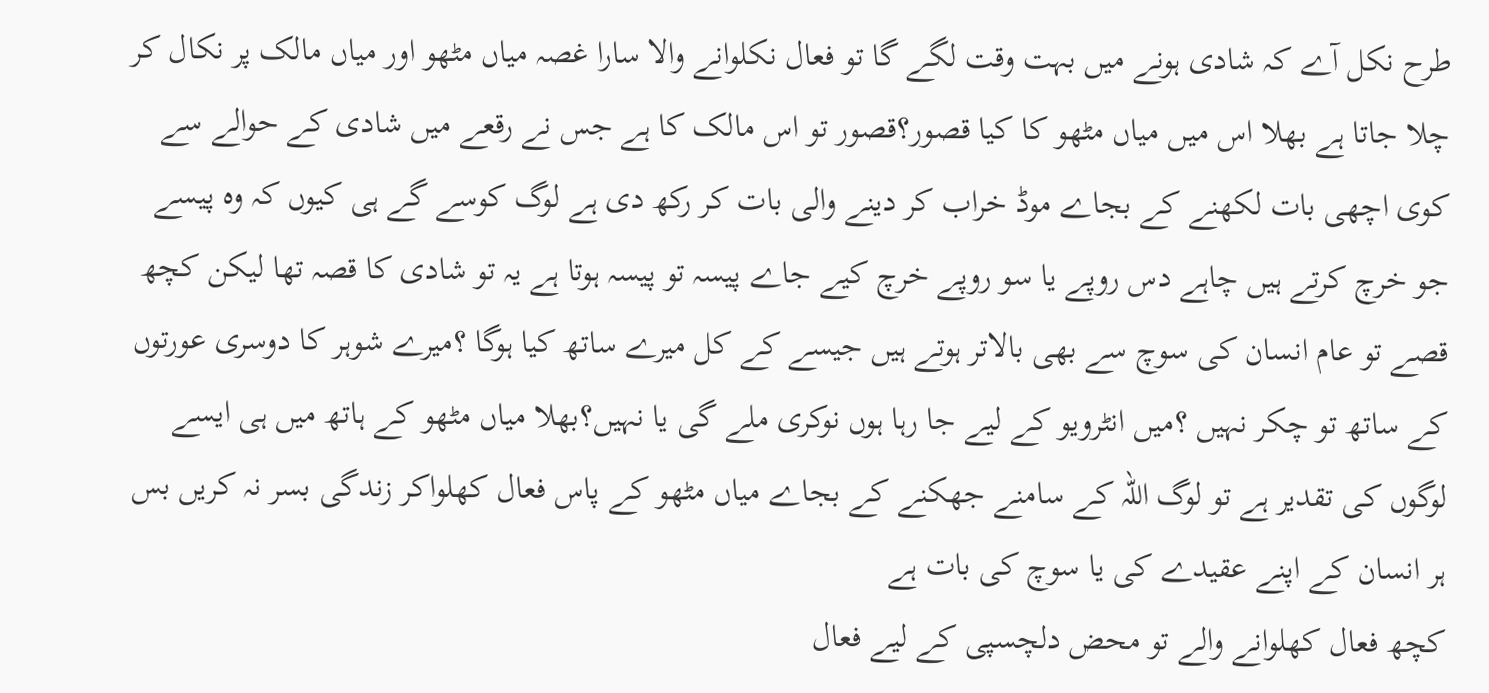طرح نکل آے کہ شادی ہونے میں بہت وقت لگے گا تو فعال نکلوانے والا سارا غصہ میاں مٹھو اور میاں مالک پر نکال کر چلا جاتا ہے بھلا اس میں میاں مٹھو کا کیا قصور؟قصور تو اس مالک کا ہے جس نے رقعے میں شادی کے حوالے سے کوی اچھی بات لکھنے کے بجاے موڈ خراب کر دینے والی بات کر رکھ دی ہے لوگ کوسے گے ہی کیوں کہ وہ پیسے جو خرچ کرتے ہیں چاہے دس روپے یا سو روپے خرچ کیے جاے پیسہ تو پیسہ ہوتا ہے یہ تو شادی کا قصہ تھا لیکن کچھ قصے تو عام انسان کی سوچ سے بھی بالاتر ہوتے ہیں جیسے کے کل میرے ساتھ کیا ہوگا ؟میرے شوہر کا دوسری عورتوں کے ساتھ تو چکر نہیں ؟میں انٹرویو کے لیے جا رہا ہوں نوکری ملے گی یا نہیں؟بھلا میاں مٹھو کے ہاتھ میں ہی ایسے لوگوں کی تقدیر ہے تو لوگ اللہ کے سامنے جھکنے کے بجاے میاں مٹھو کے پاس فعال کھلواکر زندگی بسر نہ کریں بس ہر انسان کے اپنے عقیدے کی یا سوچ کی بات ہے
کچھ فعال کھلوانے والے تو محض دلچسپی کے لیے فعال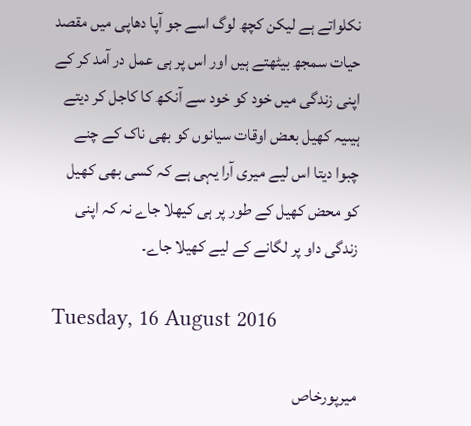نکلواتے ہے لیکن کچھ لوگ اسے جو آپا دھاپی میں مقصد حیات سمجھ بیٹھتے ہیں اور اس پر ہی عمل در آمد کر کے اپنی زندگی میں خود کو خود سے آنکھ کا کاجل کر دیتے ہیںیہ کھیل بعض اوقات سیانوں کو بھی ناک کے چنے چبوا دیتا اس لیے میری آرا یہی ہے کہ کسی بھی کھیل کو محض کھیل کے طور پر ہی کیھلا جاے نہ کہ اپنی زندگی داو پر لگانے کے لیے کھیلا جاے۔

Tuesday, 16 August 2016

میرپورخاص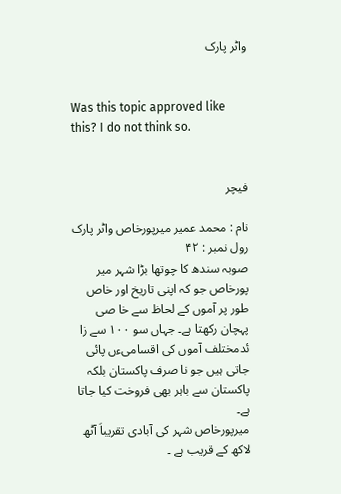واٹر پارک


Was this topic approved like this? I do not think so.


فیچر

نام : محمد عمیر میرپورخاص واٹر پارک
رول نمبر : ۴۲
صوبہ سندھ کا چوتھا بڑا شہر میر پورخاص جو کہ اپنی تاریخ اور خاص طور پر آموں کے لحاظ سے خا صی پہچان رکھتا ہے۔ جہاں سو ۱۰۰ سے زا ئدمختلف آموں کی اقسامیءں پائی جاتی ہیں جو نا صرف پاکستان بلکہ پاکستان سے باہر بھی فروخت کیا جاتا ہے۔
میرپورخاص شہر کی آبادی تقریباَ آٹھ لاکھ کے قریب ہے ۔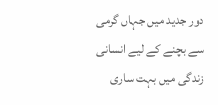دور جدید میں جہاں گرمی سے بچنے کے لیے انسانی زندگی میں بہت ساری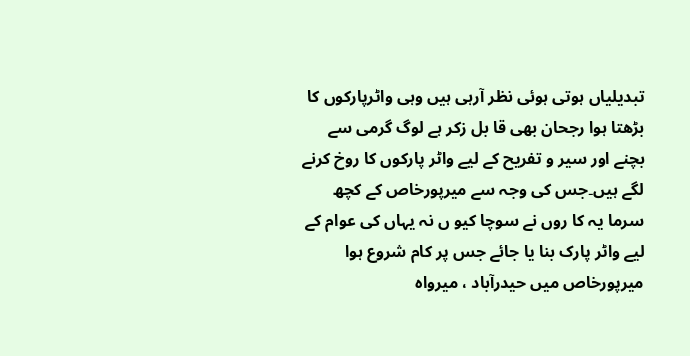تبدیلیاں ہوتی ہوئی نظر آرہی ہیں وہی واٹرپارکوں کا بڑھتا ہوا رجحان بھی قا بل زکر ہے لوگ گرمی سے بچنے اور سیر و تفریح کے لیے واٹر پارکوں کا روخ کرنے لگے ہیں۔جس کی وجہ سے میرپورخاص کے کچھ سرما یہ کا روں نے سوچا کیو ں نہ یہاں کی عوام کے لیے واٹر پارک بنا یا جائے جس پر کام شروع ہوا میرپورخاص میں حیدرآباد ، میرواہ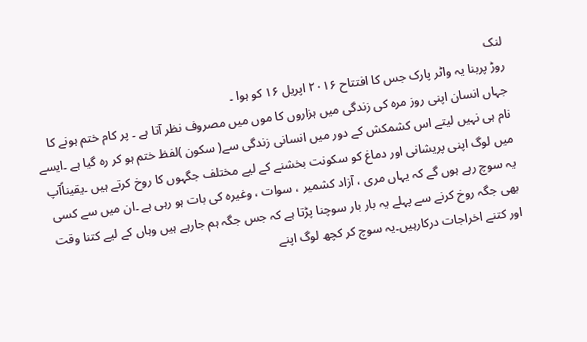لنک
روڑ پربنا یہ واٹر پارک جس کا افتتاح ۲۰۱۶ اپریل ۱۶ کو ہوا ۔
جہاں انسان اپنی روز مرہ کی زندگی میں ہزاروں کا موں میں مصروف نظر آتا ہے ۔ پر کام ختم ہونے کا نام ہی نہیں لیتے اس کشمکش کے دور میں انسانی زندگی سے( سکون )لفظ ختم ہو کر رہ گیا ہے ۔ایسے میں لوگ اپنی پریشانی اور دماغ کو سکونت بخشنے کے لیے مختلف جگہوں کا روخ کرتے ہیں ۔یقیناًآپ یہ سوچ رہے ہوں گے کہ یہاں مری ، آزاد کشمیر ، سوات ، وغیرہ کی بات ہو رہی ہے ۔ان میں سے کسی بھی جگہ روخ کرنے سے پہلے یہ بار بار سوچنا پڑتا ہے کہ جس جگہ ہم جارہے ہیں وہاں کے لیے کتنا وقت اور کتنے اخراجات درکارہیں۔یہ سوچ کر کچھ لوگ اپنے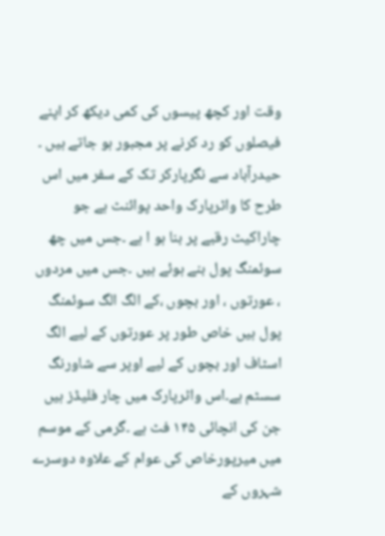وقت اور کچھ پیسوں کی کمی دیکھ کر اپنے فیصلوں کو رد کرنے پر مجبور ہو جاتے ہیں ۔
حیدرآباد سے نگرپارکر تک کے سفر میں اس طرح کا واٹرپارک واحد پوائنٹ ہے جو چاراکیٹ رقبے پر بنا ہو ا ہے ۔جس میں چھ سوئمنگ پول بنے ہوئے ہیں ۔جس میں مردوں ، عورتوں ، اور بچوں ،کے الگ الگ سوئمنگ پول ہیں خاص طور پر عورتوں کے لیے الگ اسٹاف اور بچوں کے لیے اوپر سے شاورنگ سسٹم ہے۔اس واٹرپارک میں چار فلیڈز ہیں جن کی انچائی ۱۴۵ فٹ ہے ۔گرمی کے موسم میں میرپورخاص کی عوام کے علاوہ دوسرے شہروں کے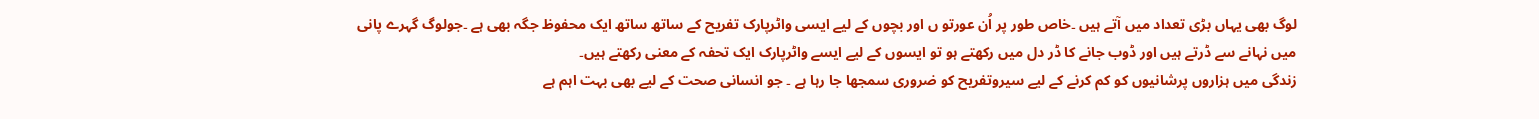لوگ بھی یہاں بڑی تعداد میں آتے ہیں ۔خاص طور پر اُن عورتو ں اور بچوں کے لیے ایسی واٹرپارک تفریح کے ساتھ ساتھ ایک محفوظ جگہ بھی ہے ۔جولوگ گہرے پانی میں نہانے سے ڈرتے ہیں اور ڈوب جانے کا ڈر دل میں رکھتے ہو تو ایسوں کے لیے ایسے واٹرپارک ایک تحفہ کے معنی رکھتے ہیں۔
زندگی میں ہزاروں پرشانیوں کو کم کرنے کے لیے سیروتفریح کو ضروری سمجھا جا رہا ہے ۔ جو انسانی صحت کے لیے بھی بہت اہم ہے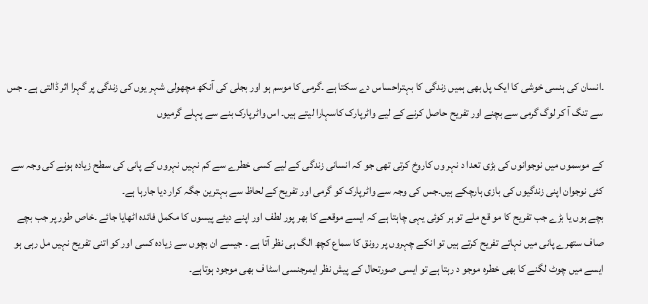۔انسان کی ہنسی خوشی کا ایک پل بھی ہمیں زندگی کا بہتراحساس دے سکتا ہے ۔گرمی کا موسم ہو اور بجلی کی آنکھ مچھولی شہر یوں کی زندگی پر گہرا اثر ڈالتی ہے۔ جس سے تنگ آ کر لوگ گرمی سے بچنے اور تفریح حاصل کرنے کے لیے واٹرپارک کاسہارا لیتے ہیں۔ اس واٹرپارک بنے سے پہلے گرمیوں

کے موسموں میں نوجوانوں کی بڑی تعدا د نہر وں کاروخ کرتی تھی جو کہ انسانی زندگی کے لیے کسی خطرے سے کم نہیں نہروں کے پانی کی سطح زیادہ ہونے کی وجہ سے کئی نوجوان اپنی زندگیوں کی بازی ہارچکے ہیں۔جس کی وجہ سے واٹرپارک کو گرمی اور تفریح کے لحاظ سے بہترین جگہ کرار دیا جارہا ہے۔
بچے ہوں یا بڑے جب تفریح کا مو قع ملے تو ہر کوئی یہی چاہتا ہے کہ ایسے موقعے کا بھر پور لطف اور اپنے دیئے پیسوں کا مکمل فائدہ اٹھایا جائے ۔خاص طور پر جب بچے صاف ستھرے پانی میں نہاتے تفریح کرتے ہیں تو انکے چہروں پر رونق کا سماع کچھ الگ ہی نظر آتا ہے ۔ جیسے ان بچوں سے زیادہ کسی اور کو اتنی تفریح نہیں مل رہی ہو ایسے میں چوٹ لگنے کا بھی خطرہ موجو د رہتا ہے تو ایسی صورتحال کے پیش نظر ایمرجنسی اسٹا ف بھی موجود ہوتاہے۔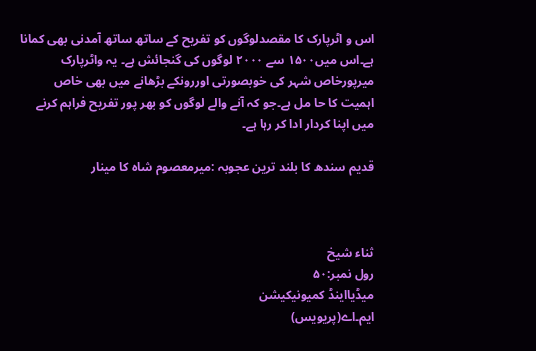اس و اٹرپارک کا مقصدلوگوں کو تفریح کے ساتھ ساتھ آمدنی بھی کمانا ہے۔اس میں۱۵۰۰ سے ۲۰۰۰ لوگوں کی گنجائش ہے۔ یہ واٹرپارک
میرپورخاص شہر کی خوبصورتی اوررونکے بڑھانے میں بھی خاص اہمیت کا حا مل ہے۔جو کہ آنے والے لوگوں کو بھر پور تفریح فراہم کرنے میں اپنا کردار ادا کر رہا ہے۔

قدیم سندھ کا بلند ترین عجوبہ :میرمعصوم شاہ کا مینار



ثناء شیخ
رول نمبر:۵۰
میڈیااینڈ کمیونیکیشن
ایم۔اے(پریویس)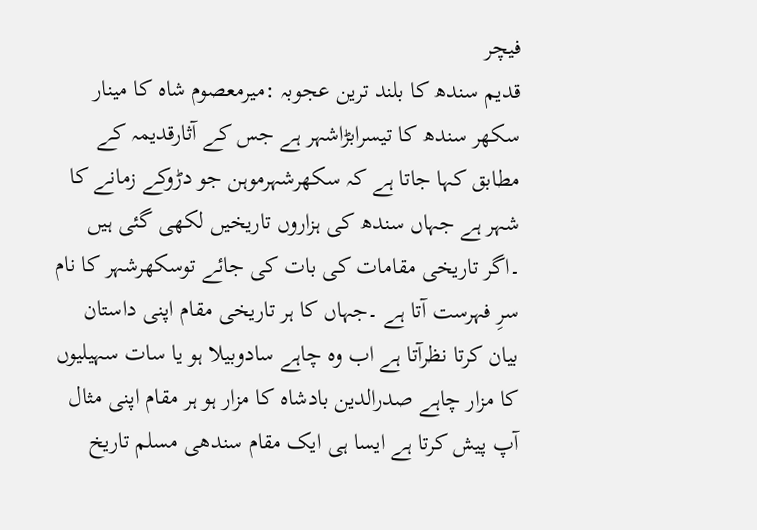فیچر
قدیم سندھ کا بلند ترین عجوبہ :میرمعصوم شاہ کا مینار
سکھر سندھ کا تیسرابڑاشہر ہے جس کے آثارقدیمہ کے مطابق کہا جاتا ہے کہ سکھرشہرموہن جو دڑوکے زمانے کا شہر ہے جہاں سندھ کی ہزاروں تاریخیں لکھی گئی ہیں ۔اگر تاریخی مقامات کی بات کی جائے توسکھرشہر کا نام سرِ فہرست آتا ہے ۔جہاں کا ہر تاریخی مقام اپنی داستان بیان کرتا نظرآتا ہے اب وہ چاہے سادوبیلا ہو یا سات سہیلیوں کا مزار چاہے صدرالدین بادشاہ کا مزار ہو ہر مقام اپنی مثال آپ پیش کرتا ہے ایسا ہی ایک مقام سندھی مسلم تاریخ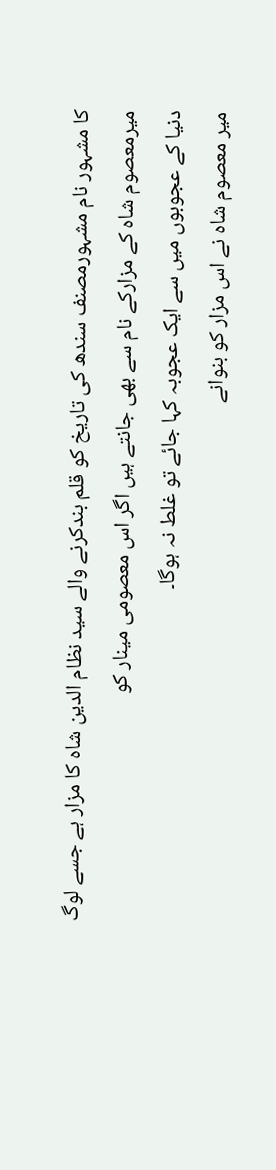کا مشہور نام مشہورمصنف سندھ کی تاریخ کو قلم بندکرنے والے سید نظام الدین شاہ کا مزار ہے جسے لوگ میرمعصوم شاہ کے مزارکے نام سے بھی جانتے ہیں اگر اس معصومی مینار کو
دنیا کے عجوبوں میں سے ایک عجوبہ کہا جائے تو غلط نہ ہوگا۔
میر معصوم شاہ نے اس مزار کو بنوانے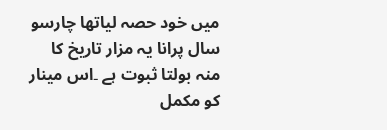میں خود حصہ لیاتھا چارسو سال پرانا یہ مزار تاریخ کا منہ بولتا ثبوت ہے ۔اس مینار کو مکمل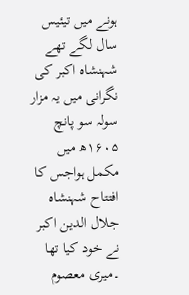ہونے میں تیئیس سال لگے تھے شہنشاہ اکبر کی نگرانی میں یہ مزار سولہ سو پانچ ۱۶۰۵ھ میں مکمل ہواجس کا افتتاح شہنشاہ جلال الدین اکبر نے خود کیا تھا ۔میری معصوم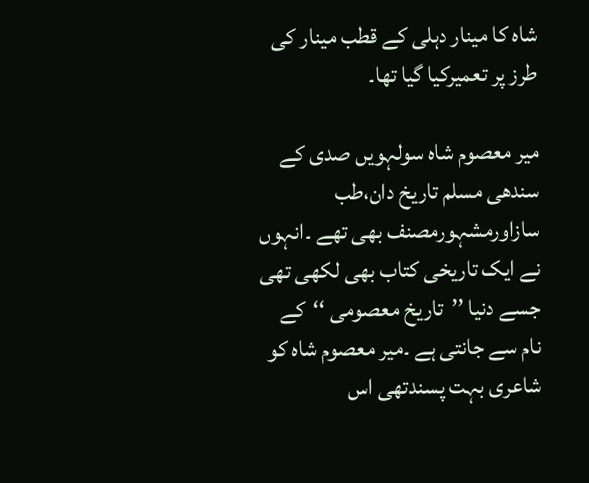شاہ کا مینار دہلی کے قطب مینار کی طرز پر تعمیرکیا گیا تھا۔

میر معصوم شاہ سولہویں صدی کے سندھی مسلم تاریخ دان،طب سازاورمشہورمصنف بھی تھے ۔انہوں نے ایک تاریخی کتاب بھی لکھی تھی جسے دنیا ’’تاریخ معصومی ‘‘کے نام سے جانتی ہے ۔میر معصوم شاہ کو شاعری بہت پسندتھی اس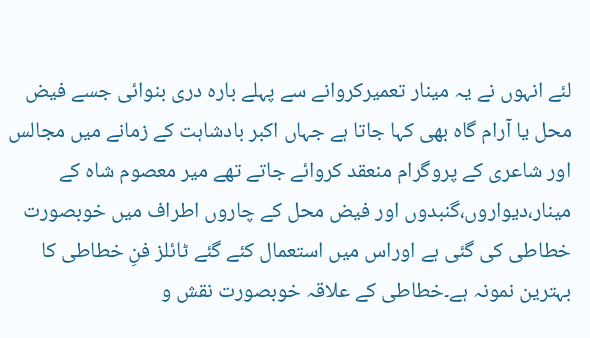لئے انہوں نے یہ مینار تعمیرکروانے سے پہلے بارہ دری بنوائی جسے فیض محل یا آرام گاہ بھی کہا جاتا ہے جہاں اکبر بادشاہت کے زمانے میں مجالس اور شاعری کے پروگرام منعقد کروائے جاتے تھے میر معصوم شاہ کے مینار،دیواروں،گنبدوں اور فیض محل کے چاروں اطراف میں خوبصورت خطاطی کی گئی ہے اوراس میں استعمال کئے گئے ٹائلز فنِ خطاطی کا بہترین نمونہ ہے۔خطاطی کے علاقہ خوبصورت نقش و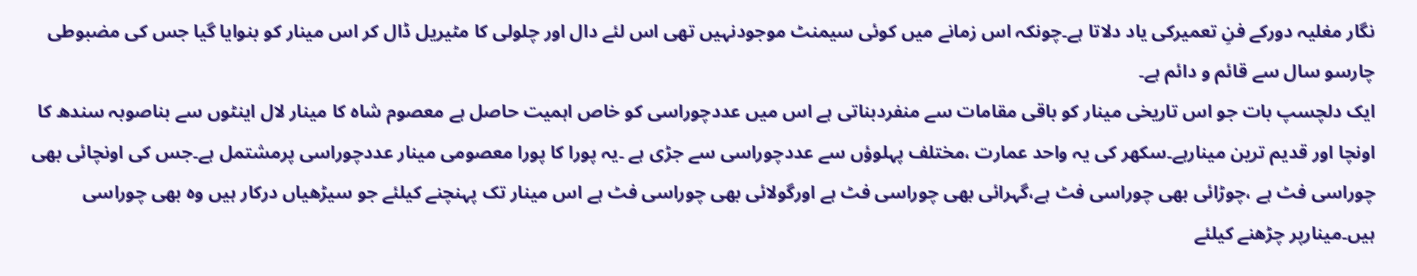نگار مغلیہ دورکے فنِ تعمیرکی یاد دلاتا ہے۔چونکہ اس زمانے میں کوئی سیمنٹ موجودنہیں تھی اس لئے دال اور چلولی کا مٹیریل ڈال کر اس مینار کو بنوایا گیا جس کی مضبوطی چارسو سال سے قائم و دائم ہے۔
ایک دلچسپ بات جو اس تاریخی مینار کو باقی مقامات سے منفردبناتی ہے اس میں عددچوراسی کو خاص اہمیت حاصل ہے معصوم شاہ کا مینار لال اینٹوں سے بناصوبہ سندھ کا اونچا اور قدیم ترین مینارہے۔سکھر کی یہ واحد عمارت ،مختلف پہلوؤں سے عددچوراسی سے جڑی ہے ۔یہ پورا کا پورا معصومی مینار عددچوراسی پرمشتمل ہے۔جس کی اونچائی بھی چوراسی فٹ ہے ،چوڑائی بھی چوراسی فٹ ہے،گہرائی بھی چوراسی فٹ ہے اورگولائی بھی چوراسی فٹ ہے اس مینار تک پہنچنے کیلئے جو سیڑھیاں درکار ہیں وہ بھی چوراسی ہیں۔مینارپر چڑھنے کیلئے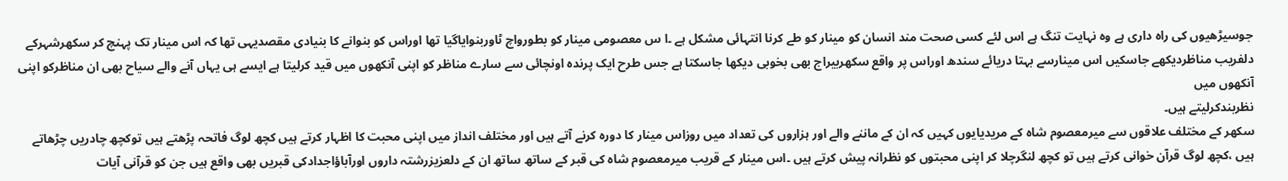جوسیڑھیوں کی راہ داری ہے وہ نہایت تنگ ہے اس لئے کسی صحت مند انسان کو مینار کو طے کرنا انتہائی مشکل ہے ۔ا س معصومی مینار کو بطورواچ ٹاوربنوایاگیا تھا اوراس کو بنوانے کا بنیادی مقصدیہی تھا کہ اس مینار تک پہنچ کر سکھرشہرکے دلفریب مناظردیکھے جاسکیں اس مینارسے بہتا دریائے سندھ اوراس پر واقع سکھربیراج بھی بخوبی دیکھا جاسکتا ہے جس طرح ایک پرندہ اونچائی سے سارے مناظر کو اپنی آنکھوں میں قید کرلیتا ہے ایسے ہی یہاں آنے والے سیاح بھی ان مناظرکو اپنی آنکھوں میں
نظربندکرلیتے ہیں۔
سکھر کے مختلف علاقوں سے میرمعصوم شاہ کے مریدیایوں کہیں کہ ان کے ماننے والے اور ہزاروں کی تعداد میں روزاس مینار کا دورہ کرنے آتے ہیں اور مختلف انداز میں اپنی محبت کا اظہار کرتے ہیں کچھ لوگ فاتحہ پڑھتے ہیں توکچھ چادریں چڑھاتے ہیں ،کچھ لوگ قرآن خوانی کرتے ہیں تو کچھ لنگرچلا کر اپنی محبتوں کو نظرانہ پیش کرتے ہیں ۔اس مینار کے قریب میرمعصوم شاہ کی قبر کے ساتھ ساتھ ان کے دلعزیزرشتہ داروں اورآباؤاجدادکی قبریں بھی واقع ہیں جن کو قرآنی آیات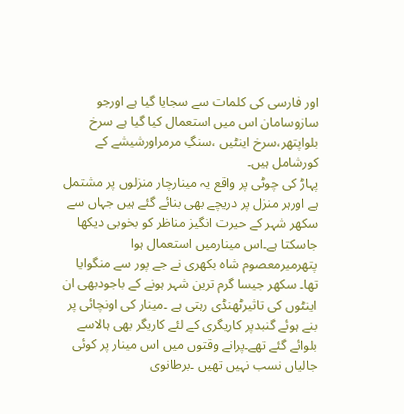اور فارسی کی کلمات سے سجایا گیا ہے اورجو سازوسامان اس میں استعمال کیا گیا ہے سرخ بلواپتھر،سرخ اینٹیں ،سنگِ مرمراورشیشے کے کورشامل ہیں۔
پہاڑ کی چوٹی پر واقع یہ مینارچار منزلوں پر مشتمل ہے اورہر منزل پر دریچے بھی بنائے گئے ہیں جہاں سے سکھر شہر کے حیرت انگیز مناظر کو بخوبی دیکھا جاسکتا ہے۔اس مینارمیں استعمال ہوا پتھرمیرمعصوم شاہ بکھری نے جے پور سے منگوایا تھا۔ سکھر جیسا گرم ترین شہر ہونے کے باجودبھی ان اینٹوں کی تاثیرٹھنڈی رہتی ہے ۔مینار کی اونچائی پر بنے ہوئے گنبدپر کاریگری کے لئے کاریگر بھی ہالاسے بلوائے گئے تھے۔پرانے وقتوں میں اس مینار پر کوئی جالیاں نسب نہیں تھیں ۔برطانوی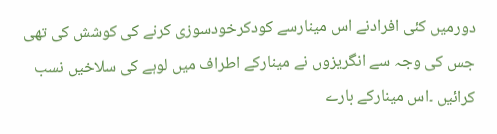دورمیں کئی افرادنے اس مینارسے کودکرخودسوزی کرنے کی کوشش کی تھی جس کی وجہ سے انگریزوں نے مینارکے اطراف میں لوہے کی سلاخیں نسب کرائیں ۔اس مینارکے بارے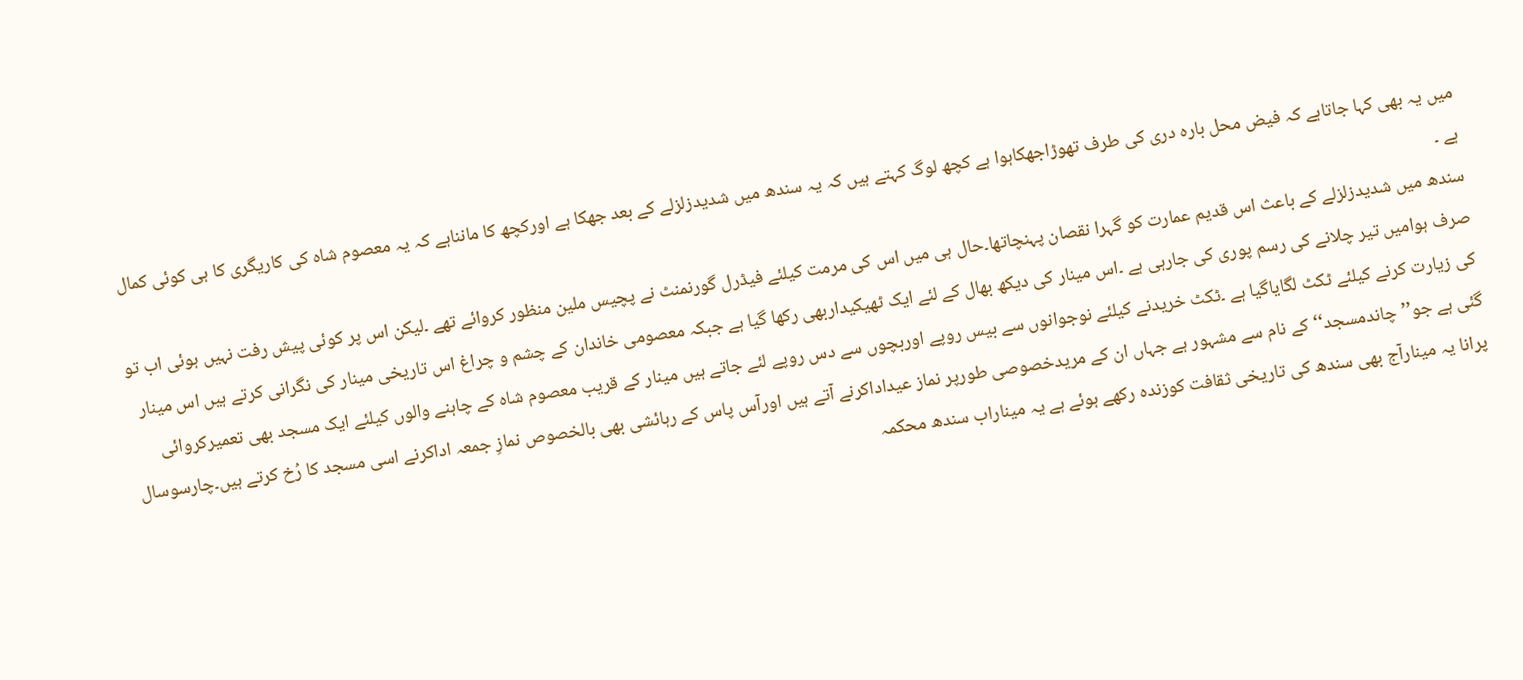میں یہ بھی کہا جاتاہے کہ فیض محل بارہ دری کی طرف تھوڑاجھکاہوا ہے کچھ لوگ کہتے ہیں کہ یہ سندھ میں شدیدزلزلے کے بعد جھکا ہے اورکچھ کا مانناہے کہ یہ معصوم شاہ کی کاریگری کا ہی کوئی کمال ہے ۔
سندھ میں شدیدزلزلے کے باعث اس قدیم عمارت کو گہرا نقصان پہنچاتھا۔حال ہی میں اس کی مرمت کیلئے فیڈرل گورنمنٹ نے پچیس ملین منظور کروائے تھے ۔لیکن اس پر کوئی پیش رفت نہیں ہوئی اب تو صرف ہوامیں تیر چلانے کی رسم پوری کی جارہی ہے ۔اس مینار کی دیکھ بھال کے لئے ایک ٹھیکیداربھی رکھا گیا ہے جبکہ معصومی خاندان کے چشم و چراغ اس تاریخی مینار کی نگرانی کرتے ہیں اس مینار کی زیارت کرنے کیلئے ٹکٹ لگایاگیا ہے ۔ٹکٹ خریدنے کیلئے نوجوانوں سے بیس روپے اوربچوں سے دس روپے لئے جاتے ہیں مینار کے قریب معصوم شاہ کے چاہنے والوں کیلئے ایک مسجد بھی تعمیرکروائی گئی ہے جو’’چاندمسجد‘‘کے نام سے مشہور ہے جہاں ان کے مریدخصوصی طورپر نماز عیداداکرنے آتے ہیں اورآس پاس کے رہائشی بھی بالخصوص نمازِ جمعہ اداکرنے اسی مسجد کا رُخ کرتے ہیں۔چارسوسال پرانا یہ مینارآج بھی سندھ کی تاریخی ثقافت کوزندہ رکھے ہوئے ہے یہ میناراب سندھ محکمہ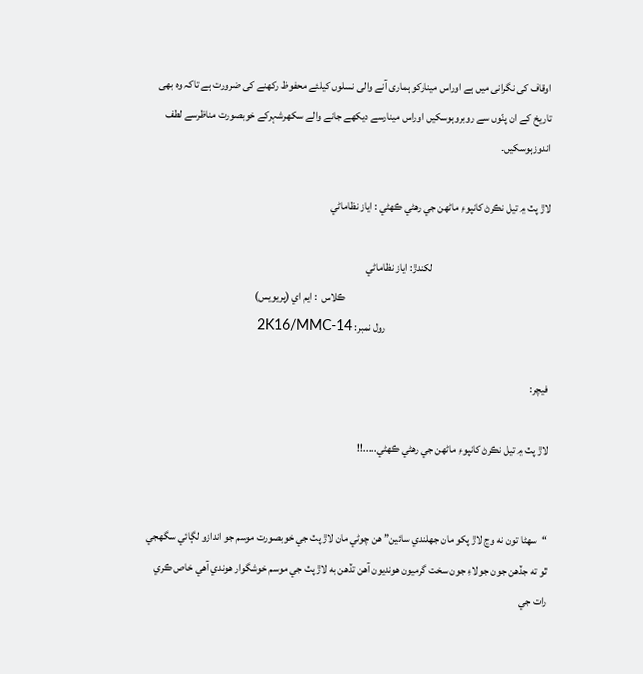اوقاف کی نگرانی میں ہے اوراس مینارکو ہماری آنے والی نسلوں کیلئے محفوظ رکھنے کی ضرورت ہے تاکہ وہ بھی تاریخ کے ان پنّوں سے روبروہوسکیں اوراس مینارسے دیکھے جانے والے سکھرشہرکے خوبصورت مناظرسے لطف اندوزہوسکیں۔

لاڙ پٽ ۾ تيل نڪرڻ کانپوءِ ماڻهن جي رهڻي ڪهڻي : اياز نظاماڻي

                                                       لکندڙ: اياز نظاماڻي
                                                                                                ڪلاس  : ايم اي (پريويس)
                                                                             رول نمبر: 2K16/MMC-14

فيچر:

لاڙ پٽ ۾ تيل نڪرڻ کانپوءِ ماڻهن جي رهڻي ڪهڻي.....!!


“سهڻا تون نه وڃ لاڙ پکو مان جهلندي سائين” هن چوڻي مان لاڙ پٽ جي خوبصورت موسم جو اندازو لڳائي سگهجي ٿو ته جڏهن جون جولاءِ جون سخت گرميون هونديون آهن تڏهن به لاڙ پٽ جي موسم خوشگوار هوندي آهي خاص ڪري رات جي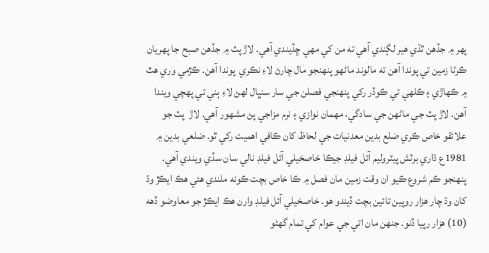پهر ۾ جڏهن ٿڌي هير لڳندي آهي ته من کي مهي ڇڏيندي آهي. لاڙ پٽ ۾ جڏهن صبح جا پهريان ڪرڻا زمين تي پوندا آهن ته مالوند ماڻهو پنهنجو مال چارڻ لاءِ نڪري  پوندا آهن. ڪڙمي وري هٿ ۾ ڪهاڙي ۽ ڪلهي تي ڪوڏر رکي پنهنجي فصلن جي سار سنڀال لهڻ لاءِ ٻني تي پهچي ويندا آهن. لاڙ پٽ جي ماڻهن جي سادگي، مهمان نوازي ۽ نرم مزاجي پڻ مشهور آهي. لاڙ  پٽ جو علائقو خاص ڪري ضلع بدين معدنيات جي لحاظ کان ڪافي اهميت رکي ٿو. ضلعي بدين ۾ 1981ع ڌاري برٽش پيٽروليم آئل فيلڊ جيڪا خاصخيلي آئل فيلڊ نالي سان سڏي ويندي آهي. پنهنجو ڪم شروع ڪيو ان وقت زمين مان فصل ۾ ڪا خاص بچت ڪونه ملندي هئي هڪ ايڪڙ وڌ کان وڌ چار هزار روپين تائين بچت ڏيندو هو. خاصخيلي آئل فيلڊ وارن هڪ ايڪڙ جو معاوضو ڏهه (10) هزار رپيا ڏنو. جنهن مان اتي جي عوام کي تمام گهڻو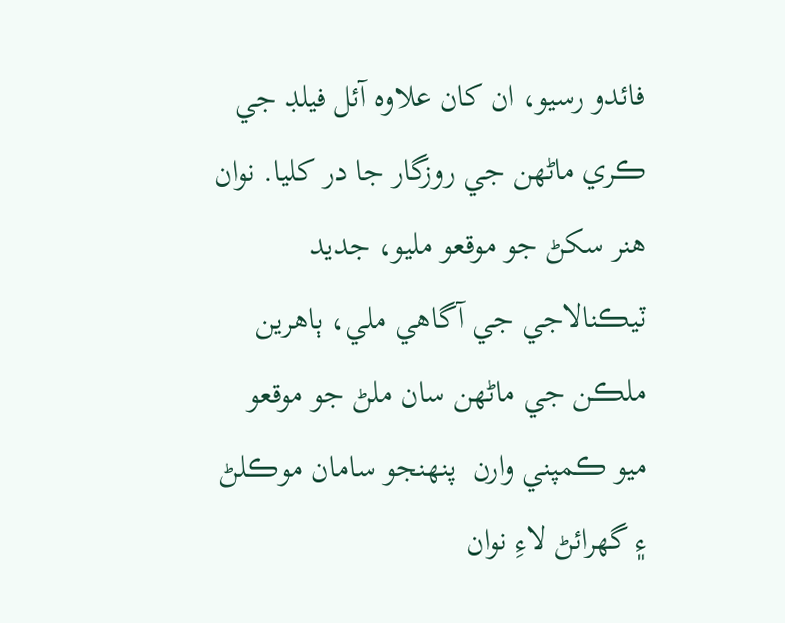فائدو رسيو، ان کان علاوه آئل فيلڊ جي ڪري ماڻهن جي روزگار جا در کليا. نوان هنر سکڻ جو موقعو مليو، جديد ٽيڪنالاجي جي آگاهي ملي، ٻاهرين ملڪن جي ماڻهن سان ملڻ جو موقعو ميو ڪمپني وارن  پنهنجو سامان موڪلڻ ۽ گهرائڻ لاءِ نوان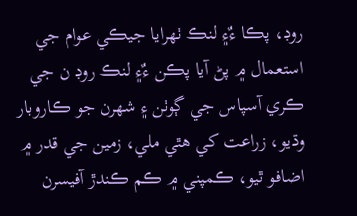روڊ، پڪا ءٌ۽ لنڪ ٺهرايا جيڪي عوام جي استعمال ۾ پڻ آيا پڪن ءٌ۽ لنڪ روڊ ن جي ڪري آسپاس جي ڳوٺن ۽ شهرن جو ڪاروبار وڌيو، زراعت کي هٿي ملي، زمين جي قدر ۾ اضافو ٿيو، ڪمپني ۾ ڪم ڪندڙ آفيسرن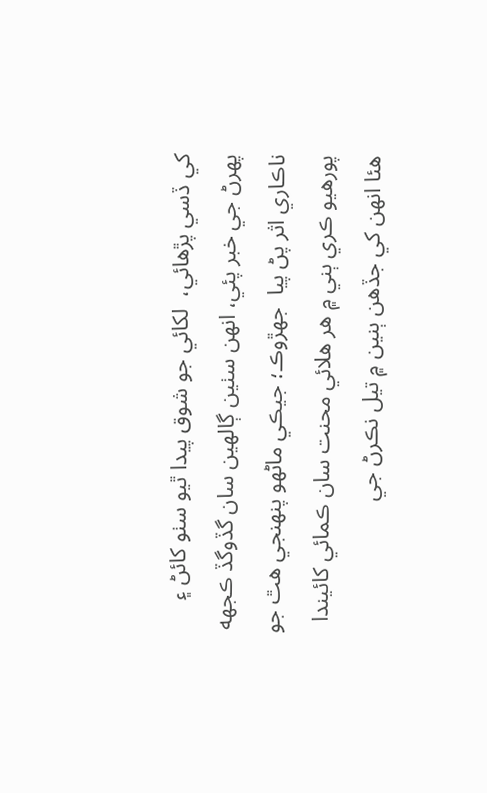کي ڏسي پڙهائي،  لکائي جو شوق پيدا ٿيو سٺو کائڻ ۽ پهرڻ جي خبر پئي، انهن سٺين ڳالهين سان گڏوگڏ ڪجهه ناڪاري اثر پڻ پيا  جهڙوڪ؛ جيڪي ماڻهو پنهنجي هٿ جو پورهيو ڪري ٻني ۾ هر هلائي محنت سان ڪمائي کائيندا هئا انهن کي جڏهن ٻنين ۾ تيل نڪرڻ جي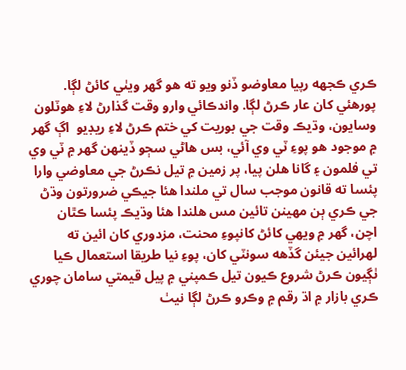ڪري ڪجهه رپيا معاوضو ڏنو ويو ته هو گهر ويٺي کائڻ لڳا. پورهئي کان عار ڪرڻ لڳا. واندڪائي وارو وقت گذارڻ لاءِ هوٽلون وسايون، وڌيڪ وقت جي بوريت کي ختم ڪرڻ لاءِ ريڊيو  اڳ گهر ۾ موجود هو پوءِ ٽي وي آئي، بس هاڻي سڄو ڏينهن گهر ۾ ٽي وي تي فلمون ۽ گانا هلن پيا، پر زمين ۾ تيل نڪرڻ جي معاوضي وارا پئسا ته قانون موجب سال تي ملندا هئا جيڪي ضرورتون وڌڻ جي ڪري ٻن مهينن تائين مس هلندا هئا وڌيڪ پئسا ڪٿان اچن، گهر ۾ ويهي کائڻ کانپوءِ محنت، مزدوري کان ائين ته لهرائين جيئن گڏهه سونٽي کان، پوءِ نيا طريقا استعمال ڪيا ٺڳيون ڪرڻ شروع ڪيون تيل ڪمپني ۾ پيل قيمتي سامان چوري ڪري بازار ۾ اڌ رقم ۾ وڪرو ڪرڻ لڳا نيٺ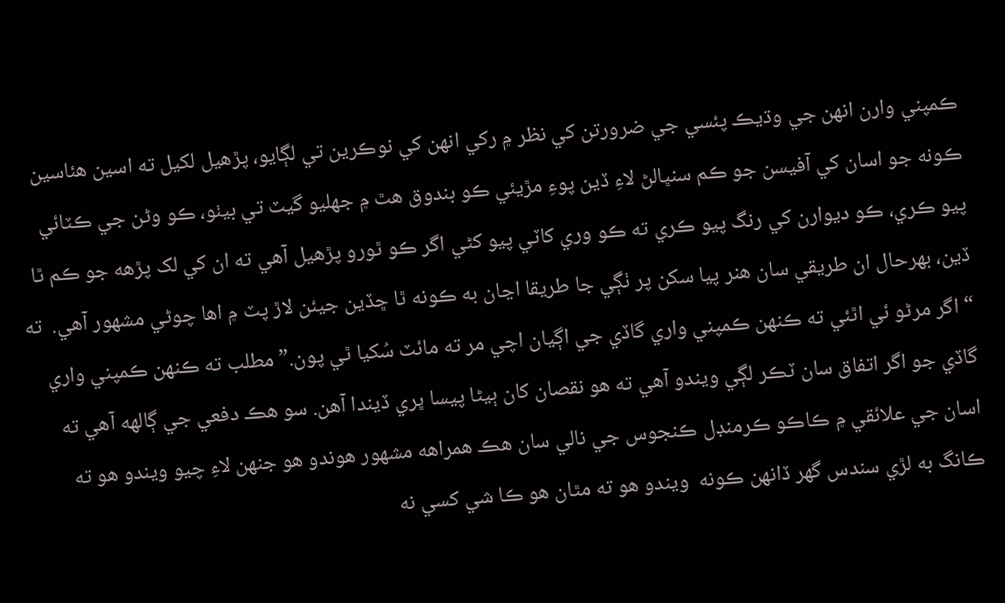ڪمپني وارن انهن جي وڌيڪ پئسي جي ضرورتن کي نظر ۾ رکي انهن کي نوڪرين تي لڳايو، پڙهيل لکيل ته اسين هئاسين ڪونه جو اسان کي آفيسن جو ڪم سنڀالڻ لاءِ ڏين پوءِ مڙيئي ڪو بندوق هٿ ۾ جهليو گيٽ تي بيٺو، ڪو وڻن جي ڪٽائي پيو ڪري، ڪو ديوارن کي رنگ پيو ڪري ته ڪو وري کاٽي پيو کڻي اگر ڪو ٿورو پڙهيل آهي ته ان کي لک پڙهه جو ڪم ٿا ڏين، بهرحال ان طريقي سان هنر پيا سکن پر ٺڳي جا طريقا اڃان به ڪونه ٿا ڇڏين جيئن لاڙ پٽ ۾ اها چوڻي مشهور آهي.  ته “ اگر مرڻو ئي اٿئي ته ڪنهن ڪمپني واري گاڏي جي اڳيان اچي مر ته مائٽ سُکيا ٿي پون.” مطلب ته ڪنهن ڪمپني واري گاڏي جو اگر اتفاق سان ٽڪر لڳي ويندو آهي ته هو نقصان کان ٻيڻا پيسا ڀري ڏيندا آهن. سو هڪ دفعي جي ڳالهه آهي ته اسان جي علائقي ۾ ڪاڪو ڪرمنڊل ڪنجوس جي نالي سان هڪ همراهه مشهور هوندو هو جنهن لاءِ چيو ويندو هو ته ڪانگ به لڙي سندس گهر ڏانهن ڪونه  ويندو هو ته مٿان هو ڪا شي کسي نه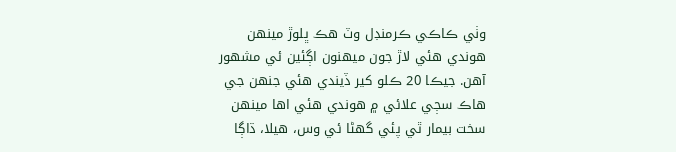وٺي ڪاڪي ڪرمنڊل وٽ هڪ ڀلوڙ مينهن هوندي هئي لاڙ جون ميهنون اڳئين ئي مشهور آهن. جيڪا 20 ڪلو کير ڏيندي هئي جنهن جي هاڪ سڄي علائي ۾ هوندي هئي اها مينهن سخت بيمار ٿي پئي گهڻا ئي وس، هيلا، ڌاڳا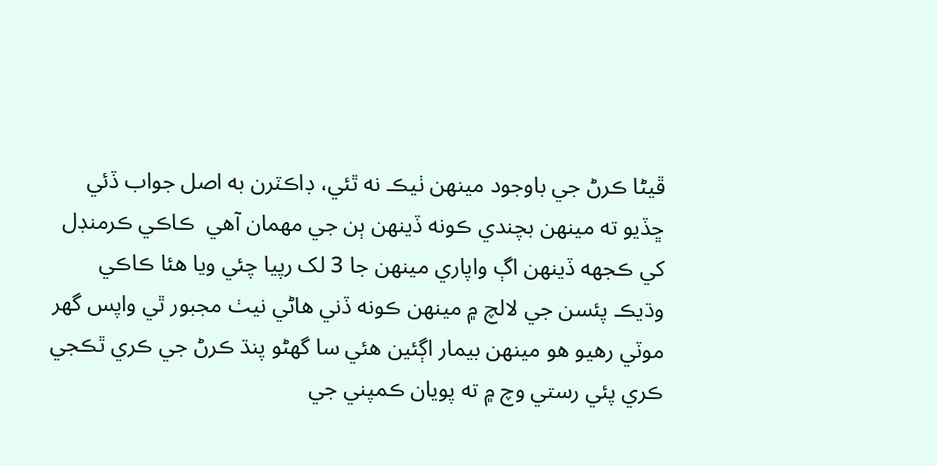ڦيڻا ڪرڻ جي باوجود مينهن ٺيڪ نه ٿئي، ڊاڪٽرن به اصل جواب ڏئي ڇڏيو ته مينهن بچندي ڪونه ڏينهن ٻن جي مهمان آهي  ڪاڪي ڪرمنڊل کي ڪجهه ڏينهن اڳ واپاري مينهن جا 3 لک رپيا چئي ويا هئا ڪاڪي وڌيڪ پئسن جي لالچ ۾ مينهن ڪونه ڏني هاڻي نيٺ مجبور ٿي واپس گهر موٽي رهيو هو مينهن بيمار اڳئين هئي سا گهڻو پنڌ ڪرڻ جي ڪري ٿڪجي ڪري پئي رستي وچ ۾ ته پويان ڪمپني جي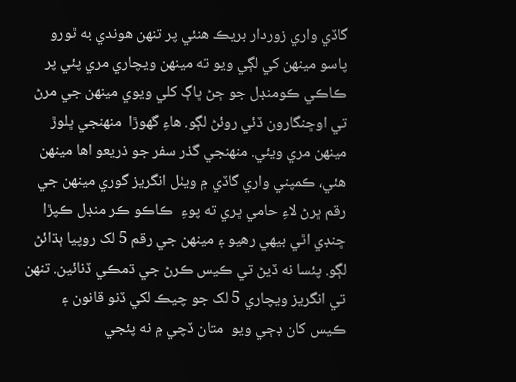گاڏي واري زوردار بريڪ هنئي پر تنهن هوندي به ٿورو پاسو مينهن کي لڳي ويو ته مينهن ويچاري مري پئي پر ڪاڪي ڪومنڊل جو ڄڻ ڀاڳ کلي ويوي مينهن جي مرڻ تي اوڇنگارون ڏئي روئڻ لڳو. هاءِ گهوڙا  منهنجي ڀلوڙ مينهن مري ويئي. منهنجي گذر سفر جو ذريعو اها مينهن هئي، ڪمپني واري گاڏي ۾ ويٺل انگريز گوري مينهن جي رقم ڀرڻ لاءِ حامي ڀري ته پوءِ  ڪاڪو ڪر منڊل ڪپڙا ڇنڊي اٿي بيهي رهيو ۽ مينهن جي رقم 5 لک روپيا ٻڌائڻ لڳو. پئسا نه ڏيڻ تي ڪيس ڪرڻ جي ڌمڪي ڏنائين. تنهن تي انگريز ويچاري 5 لک جو چيڪ لکي ڏنو قانون ۽ ڪيس کان ڊڄي ويو  متان ڏچي ۾ نه پئجي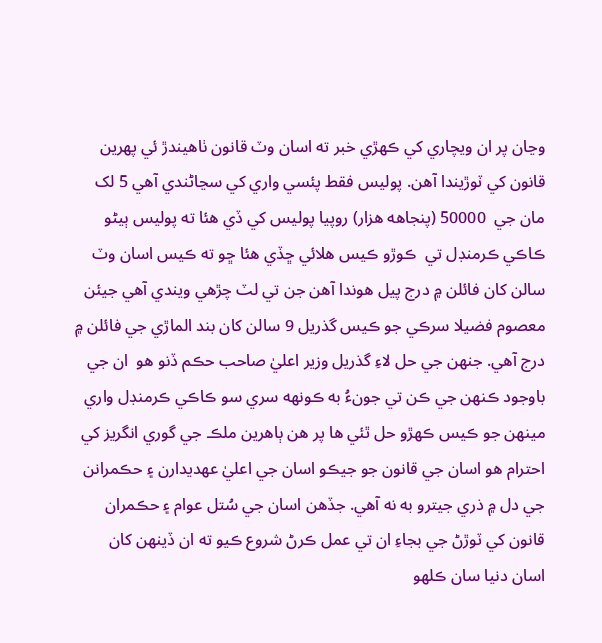وڃان پر ان ويچاري کي ڪهڙي خبر ته اسان وٽ قانون ٺاهيندڙ ئي پهرين قانون کي ٽوڙيندا آهن. پوليس فقط پئسي واري کي سڃاڻندي آهي 5 لک مان جي  50000 (پنجاهه هزار) روپيا پوليس کي ڏي هئا ته پوليس ٻيڻو ڪاڪي ڪرمنڊل تي  ڪوڙو ڪيس هلائي ڇڏي هئا ڇو ته ڪيس اسان وٽ سالن کان فائلن ۾ درج پيل هوندا آهن جن تي لٽ چڙهي ويندي آهي جيئن معصوم فضيلا سرڪي جو ڪيس گذريل 9 سالن کان بند الماڙي جي فائلن ۾ درج آهي. جنهن جي حل لاءِ گذريل وزير اعليٰ صاحب حڪم ڏنو هو  ان جي باوجود ڪنهن جي ڪن تي جونءُ به ڪونهه سري سو ڪاڪي ڪرمنڊل واري مينهن جو ڪيس ڪهڙو حل ٿئي ها پر هن ٻاهرين ملڪ جي گوري انگريز کي احترام هو اسان جي قانون جو جيڪو اسان جي اعليٰ عهديدارن ۽ حڪمرانن جي دل ۾ ذري جيترو به نه آهي. جڏهن اسان جي سُتل عوام ۽ حڪمران قانون کي ٽوڙڻ جي بجاءِ ان تي عمل ڪرڻ شروع ڪيو ته ان ڏينهن کان اسان دنيا سان ڪلهو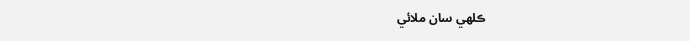ڪلهي سان ملائي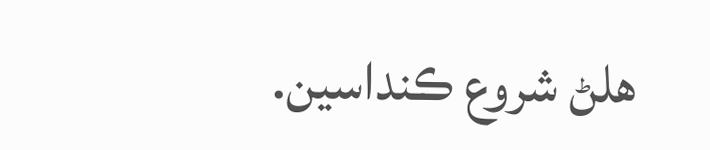هلڻ شروع ڪنداسين.